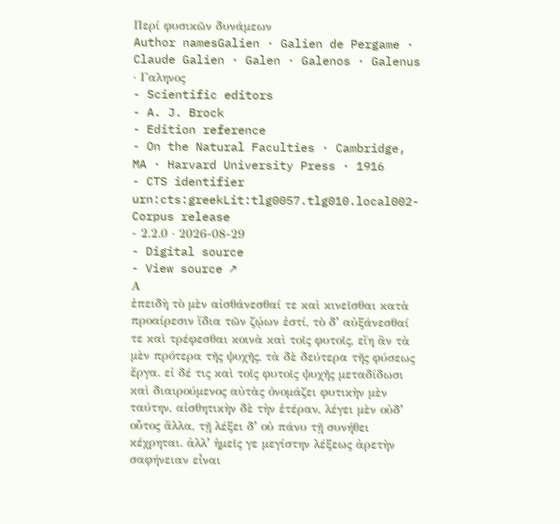Περί φυσικῶν δυνάμεων
Author namesGalien · Galien de Pergame · Claude Galien · Galen · Galenos · Galenus · Γαληνος
- Scientific editors
- A. J. Brock
- Edition reference
- On the Natural Faculties · Cambridge, MA · Harvard University Press · 1916
- CTS identifier
urn:cts:greekLit:tlg0057.tlg010.local002- Corpus release
- 2.2.0 · 2026-08-29
- Digital source
- View source ↗
Α
ἐπειδὴ τὸ μὲν αἰσθάνεσθαί τε καὶ κινεῖσθαι κατὰ προαίρεσιν ἴδια τῶν ζῴων ἐστί, τὸ δʼ αὐξάνεσθαί τε καὶ τρέφεσθαι κοινὰ καὶ τοῖς φυτοῖς, εἴη ἂν τὰ μὲν πρότερα τῆς ψυχῆς, τὰ δὲ δεύτερα τῆς φύσεως ἔργα. εἰ δέ τις καὶ τοῖς φυτοῖς ψυχῆς μεταδίδωσι καὶ διαιρούμενος αὐτὰς ὀνομάζει φυτικὴν μὲν ταύτην, αἰσθητικὴν δὲ τὴν ἑτέραν, λέγει μὲν οὐδʼ οὗτος ἄλλα, τῇ λέξει δʼ οὐ πάνυ τῇ συνήθει κέχρηται. ἀλλʼ ἡμεῖς γε μεγίστην λέξεως ἀρετὴν σαφήνειαν εἶναι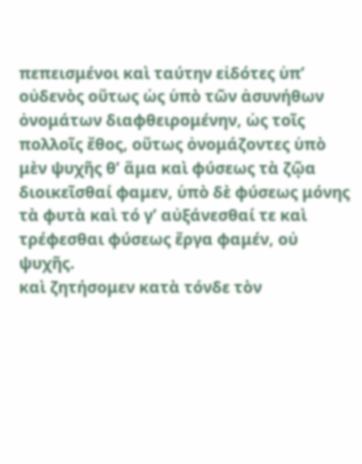πεπεισμένοι καὶ ταύτην εἰδότες ὑπʼ οὐδενὸς οὕτως ὡς ὑπὸ τῶν ἀσυνήθων ὀνομάτων διαφθειρομένην, ὡς τοῖς πολλοῖς ἔθος, οὕτως ὀνομάζοντες ὑπὸ μὲν ψυχῆς θʼ ἅμα καὶ φύσεως τὰ ζῷα διοικεῖσθαί φαμεν, ὑπὸ δὲ φύσεως μόνης τὰ φυτὰ καὶ τό γʼ αὐξάνεσθαί τε καὶ τρέφεσθαι φύσεως ἔργα φαμέν, οὐ ψυχῆς.
καὶ ζητήσομεν κατὰ τόνδε τὸν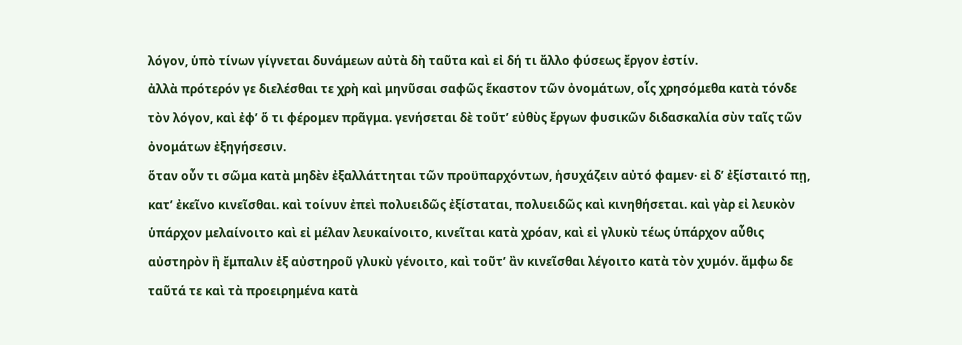λόγον, ὑπὸ τίνων γίγνεται δυνάμεων αὐτὰ δὴ ταῦτα καὶ εἰ δή τι ἄλλο φύσεως ἔργον ἐστίν.
ἀλλὰ πρότερόν γε διελέσθαι τε χρὴ καὶ μηνῦσαι σαφῶς ἕκαστον τῶν ὀνομάτων, οἷς χρησόμεθα κατὰ τόνδε τὸν λόγον, καὶ ἐφʼ ὅ τι φέρομεν πρᾶγμα. γενήσεται δὲ τοῦτʼ εὐθὺς ἔργων φυσικῶν διδασκαλία σὺν ταῖς τῶν ὀνομάτων ἐξηγήσεσιν.
ὅταν οὖν τι σῶμα κατὰ μηδὲν ἐξαλλάττηται τῶν προϋπαρχόντων, ἡσυχάζειν αὐτό φαμεν· εἰ δʼ ἐξίσταιτό πῃ, κατʼ ἐκεῖνο κινεῖσθαι. καὶ τοίνυν ἐπεὶ πολυειδῶς ἐξίσταται, πολυειδῶς καὶ κινηθήσεται. καὶ γὰρ εἰ λευκὸν ὑπάρχον μελαίνοιτο καὶ εἰ μέλαν λευκαίνοιτο, κινεῖται κατὰ χρόαν, καὶ εἰ γλυκὺ τέως ὑπάρχον αὖθις αὐστηρὸν ἢ ἔμπαλιν ἐξ αὐστηροῦ γλυκὺ γένοιτο, καὶ τοῦτʼ ἂν κινεῖσθαι λέγοιτο κατὰ τὸν χυμόν. ἄμφω δε ταῦτά τε καὶ τὰ προειρημένα κατὰ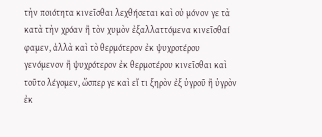τὴν ποιότητα κινεῖσθαι λεχθήσεται καὶ οὐ μόνον γε τὰ κατὰ τὴν χρόαν ἢ τὸν χυμὸν ἐξαλλαττόμενα κινεῖσθαί φαμεν, ἀλλὰ καὶ τὸ θερμότερον ἐκ ψυχροτέρου γενόμενον ἢ ψυχρότερον ἐκ θερμοτέρου κινεῖσθαι καὶ τοῦτο λέγομεν, ὥσπερ γε καὶ εἴ τι ξηρὸν ἐξ ὑγροῦ ἢ ὑγρὸν ἐκ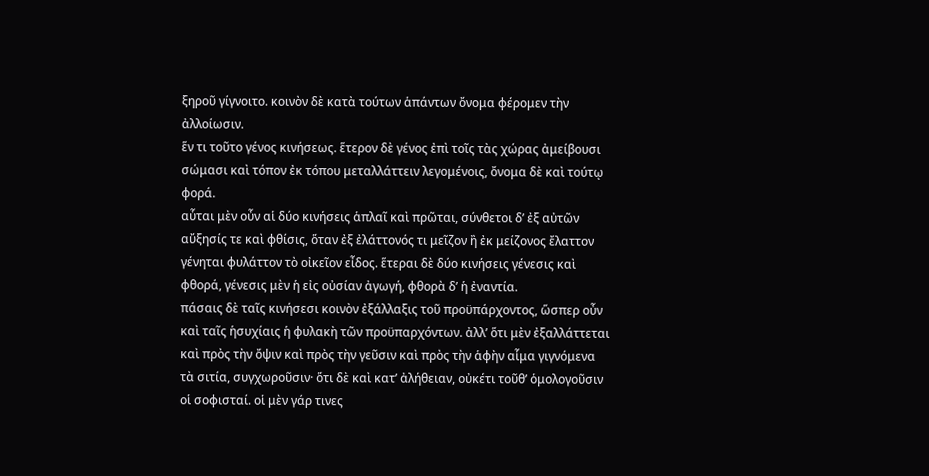ξηροῦ γίγνοιτο. κοινὸν δὲ κατὰ τούτων ἁπάντων ὄνομα φέρομεν τὴν ἀλλοίωσιν.
ἕν τι τοῦτο γένος κινήσεως. ἕτερον δὲ γένος ἐπὶ τοῖς τὰς χώρας ἀμείβουσι σώμασι καὶ τόπον ἐκ τόπου μεταλλάττειν λεγομένοις, ὄνομα δὲ καὶ τούτῳ φορά.
αὗται μὲν οὖν αἱ δύο κινήσεις ἁπλαῖ καὶ πρῶται, σύνθετοι δʼ ἐξ αὐτῶν αὔξησίς τε καὶ φθίσις, ὅταν ἐξ ἐλάττονός τι μεῖζον ἢ ἐκ μείζονος ἔλαττον γένηται φυλάττον τὸ οἰκεῖον εἶδος. ἕτεραι δὲ δύο κινήσεις γένεσις καὶ φθορά, γένεσις μὲν ἡ εἰς οὐσίαν ἀγωγή, φθορὰ δʼ ἡ ἐναντία.
πάσαις δὲ ταῖς κινήσεσι κοινὸν ἐξάλλαξις τοῦ προϋπάρχοντος, ὥσπερ οὖν καὶ ταῖς ἡσυχίαις ἡ φυλακὴ τῶν προϋπαρχόντων. ἀλλʼ ὅτι μὲν ἐξαλλάττεται καὶ πρὸς τὴν ὄψιν καὶ πρὸς τὴν γεῦσιν καὶ πρὸς τὴν ἁφὴν αἷμα γιγνόμενα τὰ σιτία, συγχωροῦσιν· ὅτι δὲ καὶ κατʼ ἀλήθειαν, οὐκέτι τοῦθʼ ὁμολογοῦσιν οἱ σοφισταί. οἱ μὲν γάρ τινες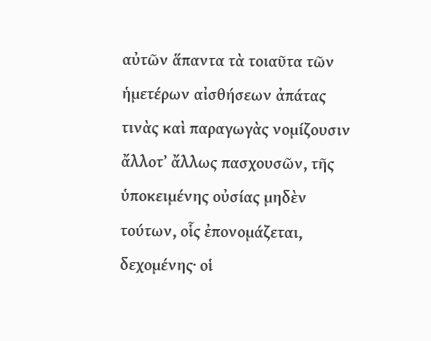αὐτῶν ἅπαντα τὰ τοιαῦτα τῶν ἡμετέρων αἰσθήσεων ἀπάτας τινὰς καὶ παραγωγὰς νομίζουσιν ἄλλοτʼ ἄλλως πασχουσῶν, τῆς ὑποκειμένης οὐσίας μηδὲν τούτων, οἷς ἐπονομάζεται, δεχομένης· οἱ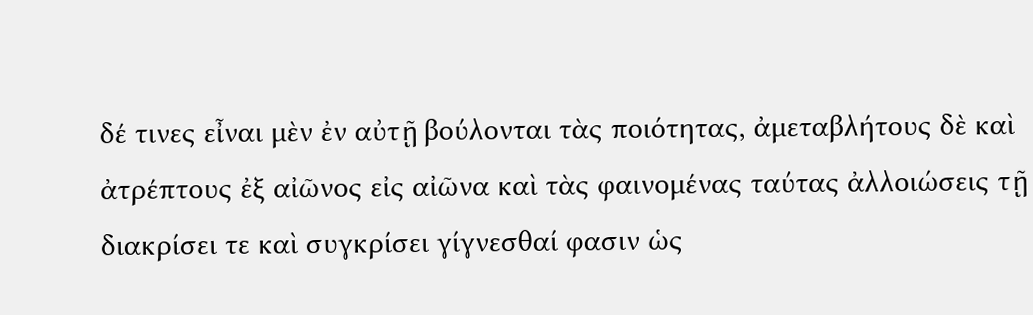δέ τινες εἶναι μὲν ἐν αὐτῇ βούλονται τὰς ποιότητας, ἀμεταβλήτους δὲ καὶ ἀτρέπτους ἐξ αἰῶνος εἰς αἰῶνα καὶ τὰς φαινομένας ταύτας ἀλλοιώσεις τῇ διακρίσει τε καὶ συγκρίσει γίγνεσθαί φασιν ὡς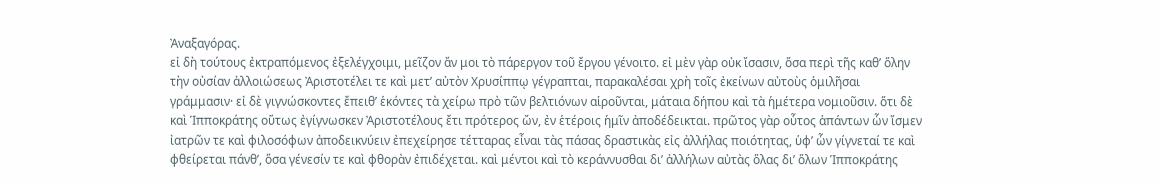Ἀναξαγόρας.
εἰ δὴ τούτους ἐκτραπόμενος ἐξελέγχοιμι, μεῖζον ἄν μοι τὸ πάρεργον τοῦ ἔργου γένοιτο. εἰ μὲν γὰρ οὐκ ἴσασιν, ὅσα περὶ τῆς καθʼ ὅλην τὴν οὐσίαν ἀλλοιώσεως Ἀριστοτέλει τε καὶ μετʼ αὐτὸν Χρυσίππῳ γέγραπται, παρακαλέσαι χρὴ τοῖς ἐκείνων αὐτοὺς ὁμιλῆσαι γράμμασιν· εἰ δὲ γιγνώσκοντες ἔπειθʼ ἑκόντες τὰ χείρω πρὸ τῶν βελτιόνων αἱροῦνται, μάταια δήπου καὶ τὰ ἡμέτερα νομιοῦσιν. ὅτι δὲ καὶ Ἱπποκράτης οὕτως ἐγίγνωσκεν Ἀριστοτέλους ἔτι πρότερος ὤν, ἐν ἑτέροις ἡμῖν ἀποδέδεικται. πρῶτος γὰρ οὗτος ἁπάντων ὧν ἴσμεν ἰατρῶν τε καὶ φιλοσόφων ἀποδεικνύειν ἐπεχείρησε τέτταρας εἶναι τὰς πάσας δραστικὰς εἰς ἀλλήλας ποιότητας, ὑφʼ ὧν γίγνεταί τε καὶ φθείρεται πάνθʼ, ὅσα γένεσίν τε καὶ φθορὰν ἐπιδέχεται. καὶ μέντοι καὶ τὸ κεράννυσθαι διʼ ἀλλήλων αὐτὰς ὅλας διʼ ὅλων Ἱπποκράτης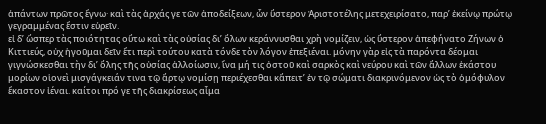ἁπάντων πρῶτος ἔγνω· καὶ τὰς ἀρχάς γε τῶν ἀποδείξεων, ὧν ὕστερον Ἀριστοτέλης μετεχειρίσατο, παρʼ ἐκείνῳ πρώτῳ γεγραμμένας ἔστιν εὑρεῖν.
εἰ δʼ ὥσπερ τὰς ποιότητας οὕτω καὶ τὰς οὐσίας διʼ ὅλων κεράννυσθαι χρὴ νομίζειν, ὡς ὕστερον ἀπεφήνατο Ζήνων ὁ Κιττιεύς, οὐχ ἡγοῦμαι δεῖν ἔτι περὶ τούτου κατὰ τόνδε τὸν λόγον ἐπεξιέναι. μόνην γὰρ εἰς τὰ παρόντα δέομαι γιγνώσκεσθαι τὴν διʼ ὅλης τῆς οὐσίας ἀλλοίωσιν, ἵνα μή τις ὀστοῦ καὶ σαρκὸς καὶ νεύρου καὶ τῶν ἄλλων ἑκάστου μορίων οἱονεὶ μισγάγκειάν τινα τῷ ἄρτῳ νομίσῃ περιέχεσθαι κἄπειτʼ ἐν τῷ σώματι διακρινόμενον ὡς τὸ ὁμόφυλον ἕκαστον ἰέναι. καίτοι πρό γε τῆς διακρίσεως αἷμα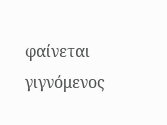φαίνεται γιγνόμενος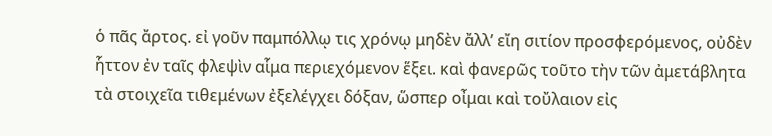ὁ πᾶς ἄρτος. εἰ γοῦν παμπόλλῳ τις χρόνῳ μηδὲν ἄλλʼ εἴη σιτίον προσφερόμενος, οὐδὲν ἧττον ἐν ταῖς φλεψὶν αἷμα περιεχόμενον ἕξει. καὶ φανερῶς τοῦτο τὴν τῶν ἀμετάβλητα τὰ στοιχεῖα τιθεμένων ἐξελέγχει δόξαν, ὥσπερ οἶμαι καὶ τοὔλαιον εἰς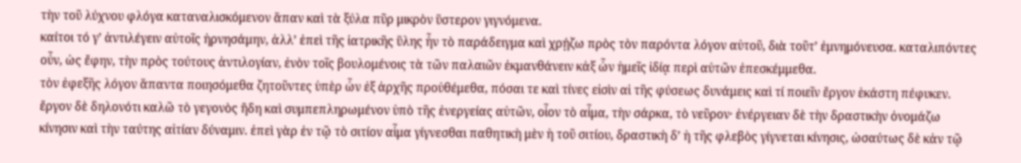τὴν τοῦ λύχνου φλόγα καταναλισκόμενον ἅπαν καὶ τὰ ξύλα πῦρ μικρὸν ὕστερον γιγνόμενα.
καίτοι τό γʼ ἀντιλέγειν αὐτοῖς ἠρνησάμην, ἀλλʼ ἐπεὶ τῆς ἰατρικῆς ὕλης ἦν τὸ παράδειγμα καὶ χρῄζω πρὸς τὸν παρόντα λόγον αὐτοῦ, διὰ τοῦτʼ ἐμνημόνευσα. καταλιπόντες οὖν, ὡς ἔφην, τὴν πρὸς τούτους ἀντιλογίαν, ἐνὸν τοῖς βουλομένοις τὰ τῶν παλαιῶν ἐκμανθάνειν κἀξ ὧν ἡμεῖς ἰδίᾳ περὶ αὐτῶν ἐπεσκέμμεθα.
τὸν ἐφεξῆς λόγον ἅπαντα ποιησόμεθα ζητοῦντες ὑπὲρ ὧν ἐξ ἀρχῆς προὐθέμεθα, πόσαι τε καὶ τίνες εἰσὶν αἱ τῆς φύσεως δυνάμεις καὶ τί ποιεῖν ἔργον ἑκάστη πέφυκεν. ἔργον δὲ δηλονότι καλῶ τὸ γεγονὸς ἤδη καὶ συμπεπληρωμένον ὑπὸ τῆς ἐνεργείας αὐτῶν, οἷον τὸ αἷμα, τὴν σάρκα, τὸ νεῦρον· ἐνέργειαν δὲ τὴν δραστικὴν ὀνομάζω κίνησιν καὶ τὴν ταύτης αἰτίαν δύναμιν. ἐπεὶ γὰρ ἐν τῷ τὸ σιτίον αἷμα γίγνεσθαι παθητικὴ μὲν ἡ τοῦ σιτίου, δραστικὴ δʼ ἡ τῆς φλεβὸς γίγνεται κίνησις, ὡσαύτως δὲ κἀν τῷ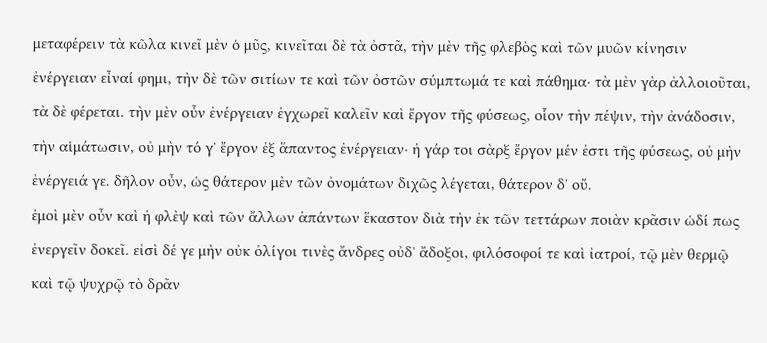μεταφέρειν τὰ κῶλα κινεῖ μὲν ὁ μῦς, κινεῖται δὲ τὰ ὀστᾶ, τὴν μὲν τῆς φλεβὸς καὶ τῶν μυῶν κίνησιν ἐνέργειαν εἶναί φημι, τὴν δὲ τῶν σιτίων τε καὶ τῶν ὀστῶν σύμπτωμά τε καὶ πάθημα· τὰ μὲν γὰρ ἀλλοιοῦται, τὰ δὲ φέρεται. τὴν μὲν οὖν ἐνέργειαν ἐγχωρεῖ καλεῖν καὶ ἔργον τῆς φύσεως, οἷον τὴν πέψιν, τὴν ἀνάδοσιν, τὴν αἱμάτωσιν, οὐ μὴν τό γʼ ἔργον ἐξ ἅπαντος ἐνέργειαν· ἡ γάρ τοι σὰρξ ἔργον μέν ἐστι τῆς φύσεως, οὐ μὴν ἐνέργειά γε. δῆλον οὖν, ὡς θάτερον μὲν τῶν ὀνομάτων διχῶς λέγεται, θάτερον δʼ οὔ.
ἐμοὶ μὲν οὖν καὶ ἡ φλὲψ καὶ τῶν ἄλλων ἁπάντων ἕκαστον διὰ τὴν ἐκ τῶν τεττάρων ποιὰν κρᾶσιν ὡδί πως ἐνεργεῖν δοκεῖ. εἰσὶ δέ γε μὴν οὐκ ὀλίγοι τινὲς ἄνδρες οὐδʼ ἄδοξοι, φιλόσοφοί τε καὶ ἰατροί, τῷ μὲν θερμῷ καὶ τῷ ψυχρῷ τὸ δρᾶν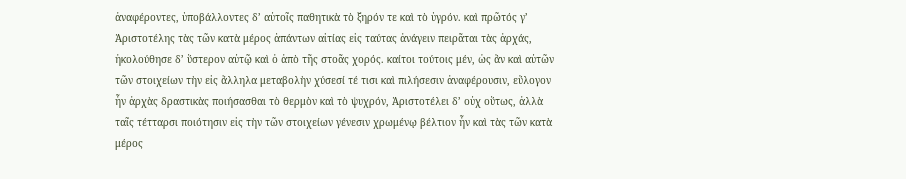ἀναφέροντες, ὑποβάλλοντες δʼ αὐτοῖς παθητικὰ τὸ ξηρόν τε καὶ τὸ ὑγρόν. καὶ πρῶτός γʼ Ἀριστοτέλης τὰς τῶν κατὰ μέρος ἁπάντων αἰτίας εἰς ταύτας ἀνάγειν πειρᾶται τὰς ἀρχάς, ἠκολούθησε δʼ ὕστερον αὐτῷ καὶ ὁ ἀπὸ τῆς στοᾶς χορός. καίτοι τούτοις μέν, ὡς ἂν καὶ αὐτῶν τῶν στοιχείων τὴν εἰς ἄλληλα μεταβολὴν χύσεσί τέ τισι καὶ πιλήσεσιν ἀναφέρουσιν, εὔλογον ἦν ἀρχὰς δραστικὰς ποιήσασθαι τὸ θερμὸν καὶ τὸ ψυχρόν, Ἀριστοτέλει δʼ οὐχ οὕτως, ἀλλὰ ταῖς τέτταρσι ποιότησιν εἰς τὴν τῶν στοιχείων γένεσιν χρωμένῳ βέλτιον ἦν καὶ τὰς τῶν κατὰ μέρος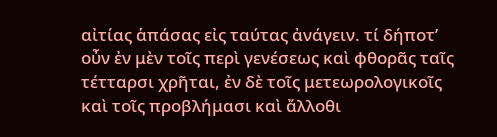αἰτίας ἁπάσας εἰς ταύτας ἀνάγειν. τί δήποτʼ οὖν ἐν μὲν τοῖς περὶ γενέσεως καὶ φθορᾶς ταῖς τέτταρσι χρῆται, ἐν δὲ τοῖς μετεωρολογικοῖς καὶ τοῖς προβλήμασι καὶ ἄλλοθι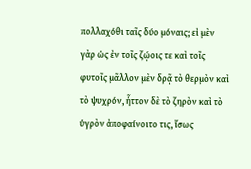πολλαχόθι ταῖς δύο μόναις; εἰ μὲν γὰρ ὡς ἐν τοῖς ζῴοις τε καὶ τοῖς φυτοῖς μᾶλλον μὲν δρᾷ τὸ θερμὸν καὶ τὸ ψυχρόν, ἧττον δὲ τὸ ζηρὸν καὶ τὸ ὑγρὸν ἀποφαίνοιτο τις, ἴσως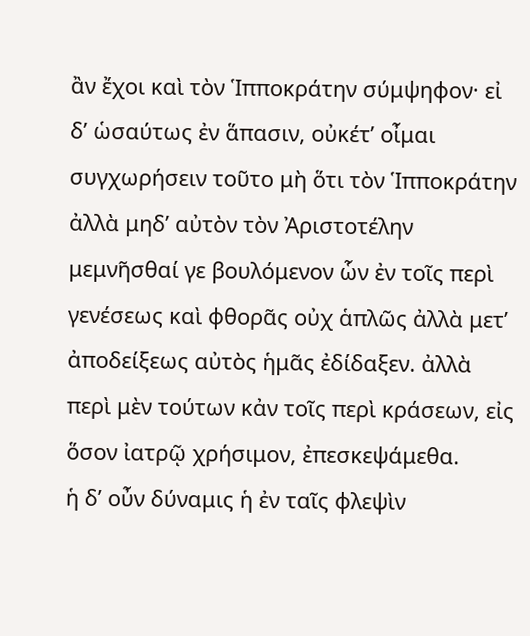ἂν ἔχοι καὶ τὸν Ἱπποκράτην σύμψηφον· εἰ δʼ ὡσαύτως ἐν ἅπασιν, οὐκέτʼ οἶμαι συγχωρήσειν τοῦτο μὴ ὅτι τὸν Ἱπποκράτην ἀλλὰ μηδʼ αὐτὸν τὸν Ἀριστοτέλην μεμνῆσθαί γε βουλόμενον ὧν ἐν τοῖς περὶ γενέσεως καὶ φθορᾶς οὐχ ἁπλῶς ἀλλὰ μετʼ ἀποδείξεως αὐτὸς ἡμᾶς ἐδίδαξεν. ἀλλὰ περὶ μὲν τούτων κἀν τοῖς περὶ κράσεων, εἰς ὅσον ἰατρῷ χρήσιμον, ἐπεσκεψάμεθα.
ἡ δʼ οὖν δύναμις ἡ ἐν ταῖς φλεψὶν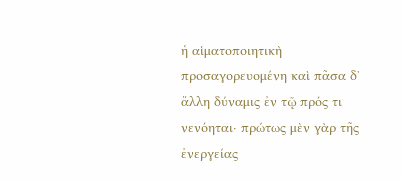ἡ αἱματοποιητικὴ προσαγορευομένη καὶ πᾶσα δʼ ἄλλη δύναμις ἐν τῷ πρός τι νενόηται· πρώτως μὲν γὰρ τῆς ἐνεργείας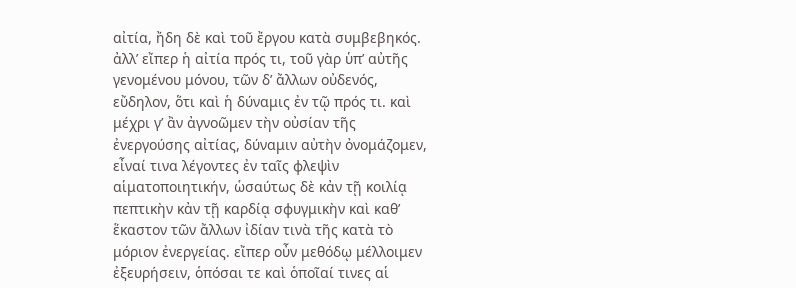αἰτία, ἤδη δὲ καὶ τοῦ ἔργου κατὰ συμβεβηκός. ἀλλʼ εἴπερ ἡ αἰτία πρός τι, τοῦ γὰρ ὑπʼ αὐτῆς γενομένου μόνου, τῶν δʼ ἄλλων οὐδενός, εὔδηλον, ὅτι καὶ ἡ δύναμις ἐν τῷ πρός τι. καὶ μέχρι γʼ ἂν ἀγνοῶμεν τὴν οὐσίαν τῆς ἐνεργούσης αἰτίας, δύναμιν αὐτὴν ὀνομάζομεν, εἶναί τινα λέγοντες ἐν ταῖς φλεψὶν αἱματοποιητικήν, ὡσαύτως δὲ κἀν τῇ κοιλίᾳ πεπτικὴν κἀν τῇ καρδίᾳ σφυγμικὴν καὶ καθʼ ἕκαστον τῶν ἄλλων ἰδίαν τινὰ τῆς κατὰ τὸ μόριον ἐνεργείας. εἴπερ οὖν μεθόδῳ μέλλοιμεν ἐξευρήσειν, ὁπόσαι τε καὶ ὁποῖαί τινες αἱ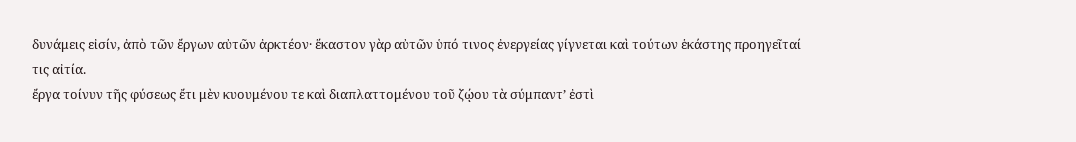δυνάμεις εἰσίν, ἀπὸ τῶν ἔργων αὐτῶν ἀρκτέον· ἕκαστον γὰρ αὐτῶν ὑπό τινος ἐνεργείας γίγνεται καὶ τούτων ἑκάστης προηγεῖταί τις αἰτία.
ἔργα τοίνυν τῆς φύσεως ἔτι μὲν κυουμένου τε καὶ διαπλαττομένου τοῦ ζῴου τὰ σύμπαντʼ ἐστὶ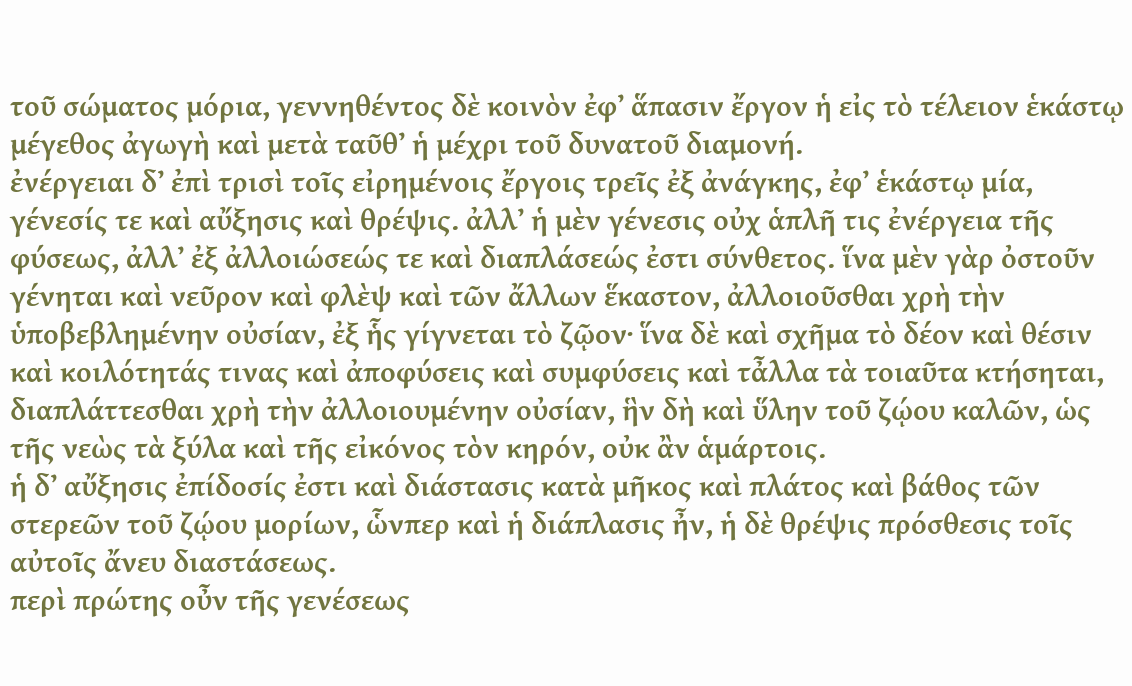τοῦ σώματος μόρια, γεννηθέντος δὲ κοινὸν ἐφʼ ἅπασιν ἔργον ἡ εἰς τὸ τέλειον ἑκάστῳ μέγεθος ἀγωγὴ καὶ μετὰ ταῦθʼ ἡ μέχρι τοῦ δυνατοῦ διαμονή.
ἐνέργειαι δʼ ἐπὶ τρισὶ τοῖς εἰρημένοις ἔργοις τρεῖς ἐξ ἀνάγκης, ἐφʼ ἑκάστῳ μία, γένεσίς τε καὶ αὔξησις καὶ θρέψις. ἀλλʼ ἡ μὲν γένεσις οὐχ ἁπλῆ τις ἐνέργεια τῆς φύσεως, ἀλλʼ ἐξ ἀλλοιώσεώς τε καὶ διαπλάσεώς ἐστι σύνθετος. ἵνα μὲν γὰρ ὀστοῦν γένηται καὶ νεῦρον καὶ φλὲψ καὶ τῶν ἄλλων ἕκαστον, ἀλλοιοῦσθαι χρὴ τὴν ὑποβεβλημένην οὐσίαν, ἐξ ἧς γίγνεται τὸ ζῷον· ἵνα δὲ καὶ σχῆμα τὸ δέον καὶ θέσιν καὶ κοιλότητάς τινας καὶ ἀποφύσεις καὶ συμφύσεις καὶ τἆλλα τὰ τοιαῦτα κτήσηται, διαπλάττεσθαι χρὴ τὴν ἀλλοιουμένην οὐσίαν, ἣν δὴ καὶ ὕλην τοῦ ζῴου καλῶν, ὡς τῆς νεὼς τὰ ξύλα καὶ τῆς εἰκόνος τὸν κηρόν, οὐκ ἂν ἁμάρτοις.
ἡ δʼ αὔξησις ἐπίδοσίς ἐστι καὶ διάστασις κατὰ μῆκος καὶ πλάτος καὶ βάθος τῶν στερεῶν τοῦ ζῴου μορίων, ὧνπερ καὶ ἡ διάπλασις ἦν, ἡ δὲ θρέψις πρόσθεσις τοῖς αὐτοῖς ἄνευ διαστάσεως.
περὶ πρώτης οὖν τῆς γενέσεως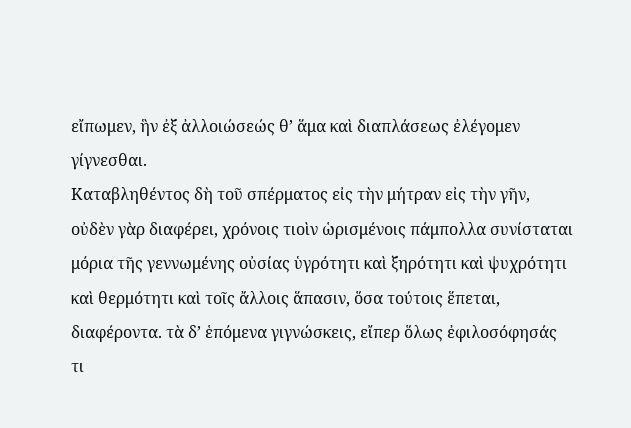εἴπωμεν, ἣν ἐξ ἀλλοιώσεώς θʼ ἅμα καὶ διαπλάσεως ἐλέγομεν γίγνεσθαι.
Καταβληθέντος δὴ τοῦ σπέρματος εἰς τὴν μήτραν εἰς τὴν γῆν, οὐδὲν γὰρ διαφέρει, χρόνοις τιοὶν ὡρισμένοις πάμπολλα συνίσταται μόρια τῆς γεννωμένης οὐσίας ὑγρότητι καὶ ξηρότητι καὶ ψυχρότητι καὶ θερμότητι καὶ τοῖς ἄλλοις ἅπασιν, ὅσα τούτοις ἕπεται, διαφέροντα. τὰ δʼ ἑπόμενα γιγνώσκεις, εἴπερ ὅλως ἐφιλοσόφησάς τι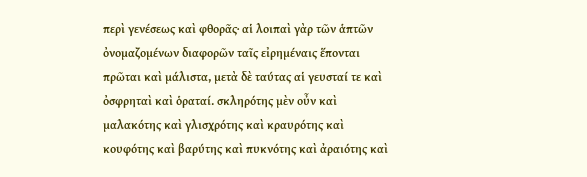περὶ γενέσεως καὶ φθορᾶς· αἱ λοιπαὶ γὰρ τῶν ἁπτῶν ὀνομαζομένων διαφορῶν ταῖς εἰρημέναις ἕπονται πρῶται καὶ μάλιστα, μετὰ δὲ ταύτας αἱ γευσταί τε καὶ ὀσφρηταὶ καὶ ὁραταί. σκληρότης μὲν οὖν καὶ μαλακότης καὶ γλισχρότης καὶ κραυρότης καὶ κουφότης καὶ βαρύτης καὶ πυκνότης καὶ ἀραιότης καὶ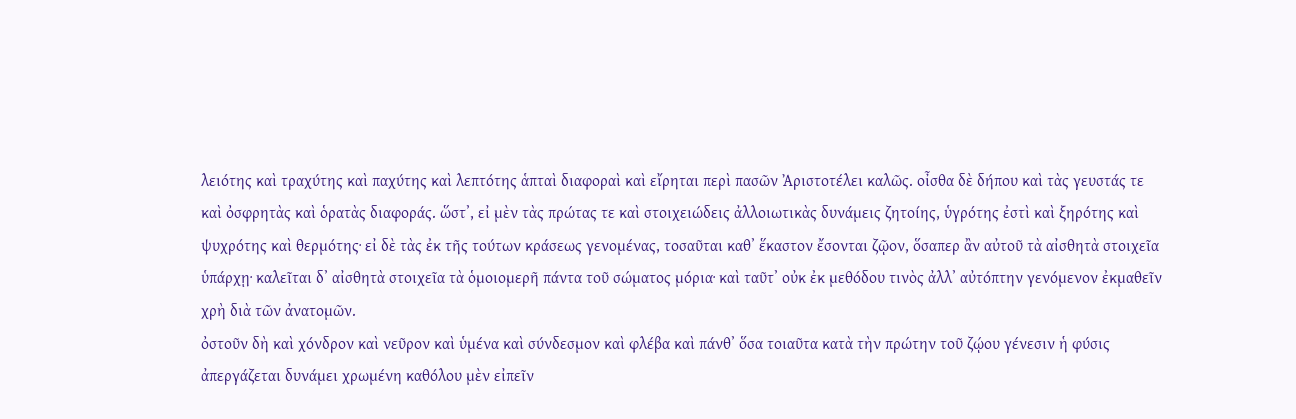λειότης καὶ τραχύτης καὶ παχύτης καὶ λεπτότης ἁπταὶ διαφοραὶ καὶ εἴρηται περὶ πασῶν Ἀριστοτέλει καλῶς. οἶσθα δὲ δήπου καὶ τὰς γευστάς τε καὶ ὀσφρητὰς καὶ ὁρατὰς διαφοράς. ὥστʼ, εἰ μὲν τὰς πρώτας τε καὶ στοιχειώδεις ἀλλοιωτικὰς δυνάμεις ζητοίης, ὑγρότης ἐστὶ καὶ ξηρότης καὶ ψυχρότης καὶ θερμότης· εἰ δὲ τὰς ἐκ τῆς τούτων κράσεως γενομένας, τοσαῦται καθʼ ἕκαστον ἔσονται ζῷον, ὅσαπερ ἂν αὐτοῦ τὰ αἰσθητὰ στοιχεῖα ὑπάρχῃ· καλεῖται δʼ αἰσθητὰ στοιχεῖα τὰ ὁμοιομερῆ πάντα τοῦ σώματος μόρια· καὶ ταῦτʼ οὐκ ἐκ μεθόδου τινὸς ἀλλʼ αὐτόπτην γενόμενον ἐκμαθεῖν χρὴ διὰ τῶν ἀνατομῶν.
ὀστοῦν δὴ καὶ χόνδρον καὶ νεῦρον καὶ ὑμένα καὶ σύνδεσμον καὶ φλέβα καὶ πάνθʼ ὅσα τοιαῦτα κατὰ τὴν πρώτην τοῦ ζῴου γένεσιν ἡ φύσις ἀπεργάζεται δυνάμει χρωμένη καθόλου μὲν εἰπεῖν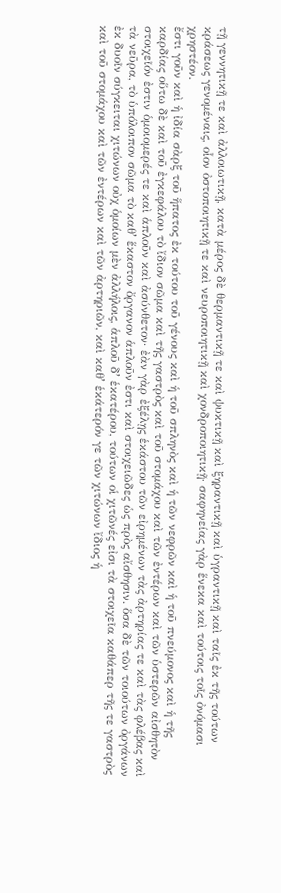τῇ γεννητικῇ τε καὶ ἀλλοιωτικῇ, κατὰ μέρος δὲ θερμαντικῇ τε καὶ ψυκτικῇ καὶ ξηραντικῇ καὶ ὑγραντικῇ καὶ ταῖς ἐκ τῆς τούτων κράσεως γενομέναις, οἷον ὀστοποιητικῇ τε καὶ νευροποιητικῇ καὶ χονδροποιητικῇ· σαφηνείας γὰρ ἕνεκα καὶ τούτοις τοῖς ὀνόμασι χρηστέον.
ἔστι γοῦν καὶ ἡ ἰδία σὰρξ τοῦ ἥπατος ἐκ τούτου τοῦ γένους καὶ ἡ τοῦ σπληνὸς καὶ ἡ τῶν νεφρῶν καὶ ἡ τοῦ πνεύμονος καὶ ἡ τῆς καρδίας οὕτω δὲ καὶ τοῦ ἐγκεφάλου τὸ ἴδιον σῶμα καὶ τῆς γαστρὸς καὶ τοῦ στομάχου καὶ τῶν ἐντέρων καὶ τῶν ὑστερῶν αἰσθητὸν στοιχεῖόν ἐστιν ὁμοιομερές τε καὶ ἁπλοῦν καὶ ἀσύνθετον· ἐὰν γὰρ ἐξέλῃς ἑκάστου τῶν εἰρημένων τὰς ἀρτηρίας τε καὶ τὰς φλέβας καὶ τὰ νεῦρα, τὸ ὑπόλοιπον σῶμα τὸ καθʼ ἕκαστον ὄργανον ἁπλοῦν ἐστι καὶ στοιχειῶδες ὡς πρὸς αἴσθησιν. ὅσα δὲ τῶν τοιούτων ὀργάνων ἐκ δυοῖν σύγκειται χιτώνων οὐχ ὁμοίων μὲν ἀλλήλοις, ἁπλοῦ δʼ ἑκατέρου, τούτων οἱ χιτῶνές εἰσι τὰ στοιχεῖα καθάπερ τῆς τε γαστρὸς καὶ τοῦ στομάχου καὶ τῶν ἐντέρων καὶ τῶν ἀρτηριῶν, καὶ καθʼ ἑκάτερόν γε τῶν χιτώνων ἴδιος ἡ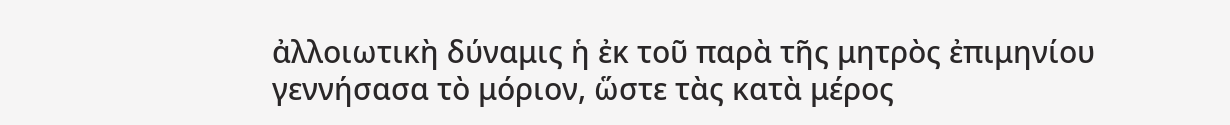ἀλλοιωτικὴ δύναμις ἡ ἐκ τοῦ παρὰ τῆς μητρὸς ἐπιμηνίου γεννήσασα τὸ μόριον, ὥστε τὰς κατὰ μέρος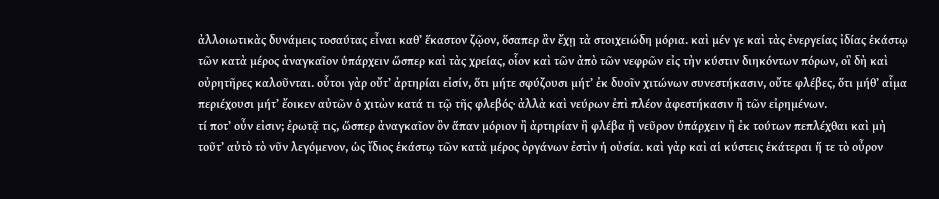ἀλλοιωτικὰς δυνάμεις τοσαύτας εἶναι καθʼ ἕκαστον ζῷον, ὅσαπερ ἂν ἔχῃ τὰ στοιχειώδη μόρια. καὶ μέν γε καὶ τὰς ἐνεργείας ἰδίας ἑκάστῳ τῶν κατὰ μέρος ἀναγκαῖον ὑπάρχειν ὥσπερ καὶ τὰς χρείας, οἷον καὶ τῶν ἀπὸ τῶν νεφρῶν εἰς τὴν κύστιν διηκόντων πόρων, οἳ δὴ καὶ οὐρητῆρες καλοῦνται. οὗτοι γὰρ οὔτʼ ἀρτηρίαι εἰσίν, ὅτι μήτε σφύζουσι μήτʼ ἐκ δυοῖν χιτώνων συνεστήκασιν, οὔτε φλέβες, ὅτι μήθʼ αἷμα περιέχουσι μήτʼ ἔοικεν αὐτῶν ὁ χιτὼν κατά τι τῷ τῆς φλεβός· ἀλλὰ καὶ νεύρων ἐπὶ πλέον ἀφεστήκασιν ἢ τῶν εἰρημένων.
τί ποτʼ οὖν εἰσιν; ἐρωτᾷ τις, ὥσπερ ἀναγκαῖον ὂν ἅπαν μόριον ἢ ἀρτηρίαν ἢ φλέβα ἢ νεῦρον ὑπάρχειν ἢ ἐκ τούτων πεπλέχθαι καὶ μὴ τοῦτʼ αὐτὸ τὸ νῦν λεγόμενον, ὡς ἴδιος ἑκάστῳ τῶν κατὰ μέρος ὀργάνων ἐστὶν ἡ οὐσία. καὶ γὰρ καὶ αἱ κύστεις ἑκάτεραι ἥ τε τὸ οὖρον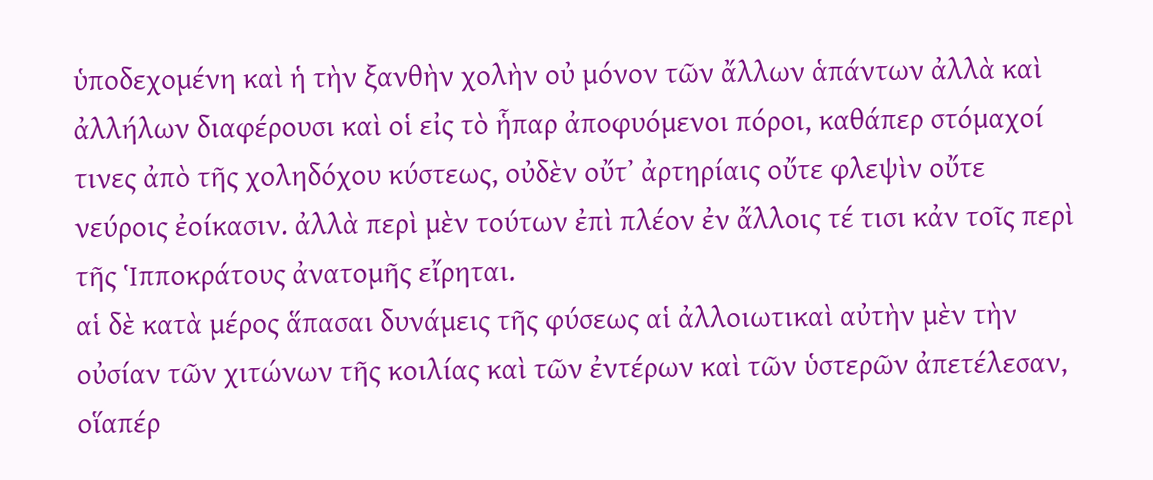ὑποδεχομένη καὶ ἡ τὴν ξανθὴν χολὴν οὐ μόνον τῶν ἄλλων ἁπάντων ἀλλὰ καὶ ἀλλήλων διαφέρουσι καὶ οἱ εἰς τὸ ἧπαρ ἀποφυόμενοι πόροι, καθάπερ στόμαχοί τινες ἀπὸ τῆς χοληδόχου κύστεως, οὐδὲν οὔτʼ ἀρτηρίαις οὔτε φλεψὶν οὔτε νεύροις ἐοίκασιν. ἀλλὰ περὶ μὲν τούτων ἐπὶ πλέον ἐν ἄλλοις τέ τισι κἀν τοῖς περὶ τῆς Ἱπποκράτους ἀνατομῆς εἴρηται.
αἱ δὲ κατὰ μέρος ἅπασαι δυνάμεις τῆς φύσεως αἱ ἀλλοιωτικαὶ αὐτὴν μὲν τὴν οὐσίαν τῶν χιτώνων τῆς κοιλίας καὶ τῶν ἐντέρων καὶ τῶν ὑστερῶν ἀπετέλεσαν, οἵαπέρ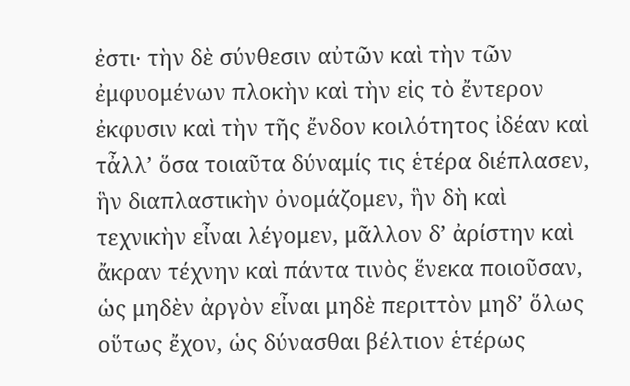ἐστι· τὴν δὲ σύνθεσιν αὐτῶν καὶ τὴν τῶν ἐμφυομένων πλοκὴν καὶ τὴν εἰς τὸ ἔντερον ἐκφυσιν καὶ τὴν τῆς ἔνδον κοιλότητος ἰδέαν καὶ τἆλλʼ ὅσα τοιαῦτα δύναμίς τις ἑτέρα διέπλασεν, ἣν διαπλαστικὴν ὀνομάζομεν, ἣν δὴ καὶ τεχνικὴν εἶναι λέγομεν, μᾶλλον δʼ ἀρίστην καὶ ἄκραν τέχνην καὶ πάντα τινὸς ἕνεκα ποιοῦσαν, ὡς μηδὲν ἀργὸν εἶναι μηδὲ περιττὸν μηδʼ ὅλως οὕτως ἔχον, ὡς δύνασθαι βέλτιον ἑτέρως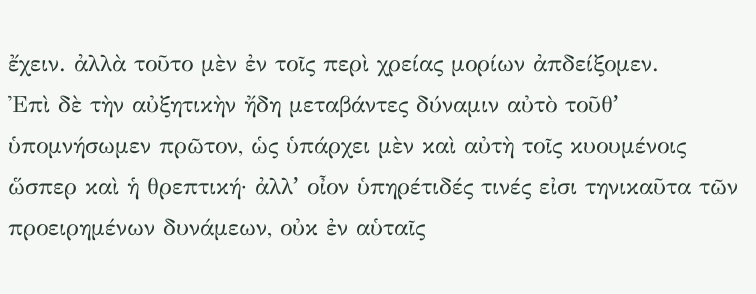ἔχειν. ἀλλὰ τοῦτο μὲν ἐν τοῖς περὶ χρείας μορίων ἀπδείξομεν.
Ἐπὶ δὲ τὴν αὐξητικὴν ἤδη μεταβάντες δύναμιν αὐτὸ τοῦθʼ ὑπομνήσωμεν πρῶτον, ὡς ὑπάρχει μὲν καὶ αὐτὴ τοῖς κυουμένοις ὥσπερ καὶ ἡ θρεπτική· ἀλλʼ οἶον ὑπηρέτιδές τινές εἰσι τηνικαῦτα τῶν προειρημένων δυνάμεων, οὐκ ἐν αὑταῖς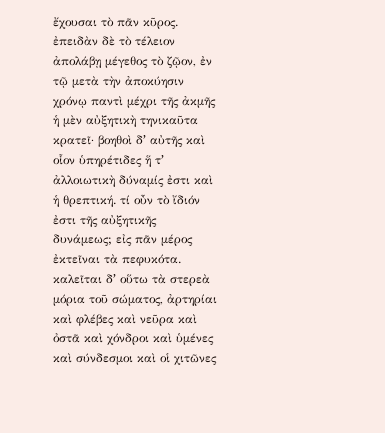ἔχουσαι τὸ πᾶν κῦρος. ἐπειδὰν δὲ τὸ τέλειον ἀπολάβῃ μέγεθος τὸ ζῷον, ἐν τῷ μετὰ τὴν ἀποκύησιν χρόνῳ παντὶ μέχρι τῆς ἀκμῆς ἡ μὲν αὐξητικὴ τηνικαῦτα κρατεῖ· βοηθοὶ δʼ αὐτῆς καὶ οἷον ὑπηρέτιδες ἥ τʼ ἀλλοιωτικὴ δύναμίς ἐστι καὶ ἡ θρεπτική. τί οὖν τὸ ἴδιόν ἐστι τῆς αὐξητικῆς δυνάμεως; εἰς πᾶν μέρος ἐκτεῖναι τὰ πεφυκότα. καλεῖται δʼ οὕτω τὰ στερεὰ μόρια τοῦ σώματος, ἀρτηρίαι καὶ φλέβες καὶ νεῦρα καὶ ὀστᾶ καὶ χόνδροι καὶ ὑμένες καὶ σύνδεσμοι καὶ οἱ χιτῶνες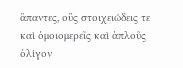ἅπαντες, οὓς στοιχειώδεις τε καὶ ὁμοιομερεῖς καὶ ἁπλοῦς ὀλίγον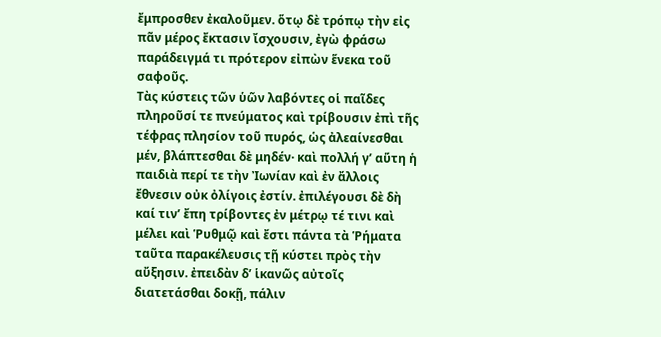ἔμπροσθεν ἐκαλοῦμεν. ὅτῳ δὲ τρόπῳ τὴν εἰς πᾶν μέρος ἔκτασιν ἴσχουσιν, ἐγὼ φράσω παράδειγμά τι πρότερον εἰπὼν ἕνεκα τοῦ σαφοῦς.
Τὰς κύστεις τῶν ὑῶν λαβόντες οἱ παῖδες πληροῦσί τε πνεύματος καὶ τρίβουσιν ἐπὶ τῆς τέφρας πλησίον τοῦ πυρός, ὡς ἀλεαίνεσθαι μέν, βλάπτεσθαι δὲ μηδέν· καὶ πολλή γʼ αὕτη ἡ παιδιὰ περί τε τὴν Ἰωνίαν καὶ ἐν ἄλλοις ἔθνεσιν οὐκ ὀλίγοις ἐστίν. ἐπιλέγουσι δὲ δὴ καί τινʼ ἔπη τρίβοντες ἐν μέτρῳ τέ τινι καὶ μέλει καὶ Ῥυθμῷ καὶ ἔστι πάντα τὰ Ῥήματα ταῦτα παρακέλευσις τῇ κύστει πρὸς τὴν αὔξησιν. ἐπειδὰν δʼ ἱκανῶς αὐτοῖς διατετάσθαι δοκῇ, πάλιν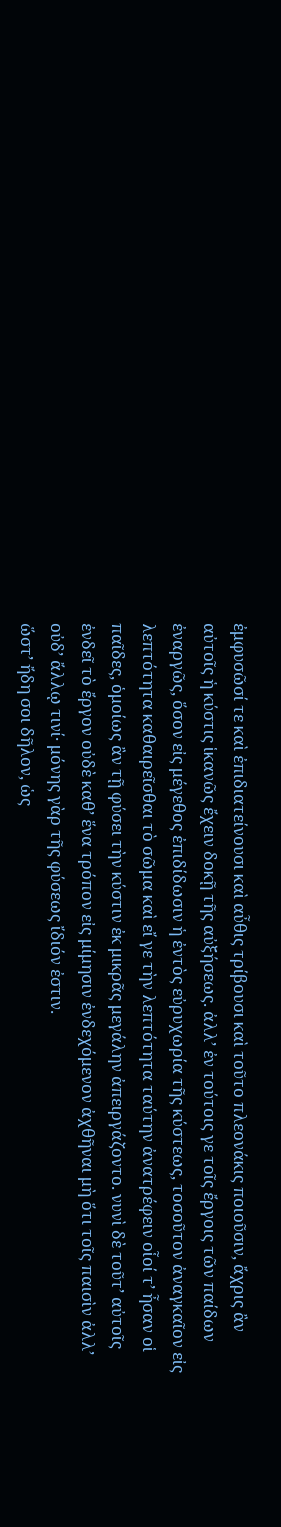ἐμφυσῶσί τε καὶ ἐπιδιατείνουσι καὶ αὖθις τρίβουσι καὶ τοῦτο πλεονάκις ποιοῦσιν, ἄχρις ἂν αὐτοῖς ἡ κύστις ἱκανῶς ἔχειν δοκῇ τῆς αὐξήσεως. ἀλλʼ ἐν τούτοις γε τοῖς ἔργοις τῶν παίδων ἐναργῶς, ὅσον εἰς μέγεθος ἐπιδίδωσιν ἡ ἐντὸς εὐρυχωρία τῆς κύστεως, τοσοῦτον ἀναγκαῖον εἰς λεπτότητα καθαιρεῖσθαι τὸ σῶμα καὶ εἴ γε τὴν λεπτότητα ταύτην ἀνατρέφειν οἷοί τʼ ἦσαν οἱ παῖδες, ὁμοίως ἂν τῇ φύσει τὴν κύστιν ἐκ μικρᾶς μεγάλην ἀπειργάζοντο. νυνὶ δὲ τοῦτʼ αὐτοῖς ἐνδεῖ τὸ ἔργον οὐδὲ καθʼ ἕνα τρόπον εἰς μίμησιν ἐνδεχόμενον ἀχθῆναι μὴ ὅτι τοῖς παισὶν ἀλλʼ οὐδʼ ἄλλῳ τινί· μόνης γὰρ τῆς φύσεως ἴδιόν ἐστιν.
ὥστʼ ἤδη σοι δῆλον, ὡς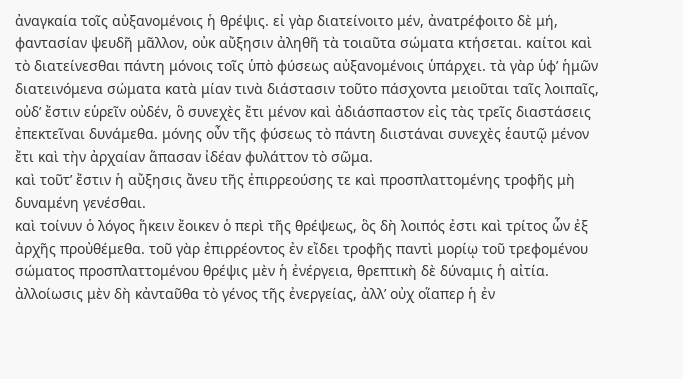ἀναγκαία τοῖς αὐξανομένοις ἡ θρέψις. εἰ γὰρ διατείνοιτο μέν, ἀνατρέφοιτο δὲ μή, φαντασίαν ψευδῆ μᾶλλον, οὐκ αὔξησιν ἀληθῆ τὰ τοιαῦτα σώματα κτήσεται. καίτοι καὶ τὸ διατείνεσθαι πάντη μόνοις τοῖς ὑπὸ φύσεως αὐξανομένοις ὑπάρχει. τὰ γὰρ ὑφʼ ἡμῶν διατεινόμενα σώματα κατὰ μίαν τινὰ διάστασιν τοῦτο πάσχοντα μειοῦται ταῖς λοιπαῖς, οὐδʼ ἔστιν εὑρεῖν οὐδέν, ὃ συνεχὲς ἔτι μένον καὶ ἀδιάσπαστον εἰς τὰς τρεῖς διαστάσεις ἐπεκτεῖναι δυνάμεθα. μόνης οὖν τῆς φύσεως τὸ πάντη διιστάναι συνεχὲς ἑαυτῷ μένον ἔτι καὶ τὴν ἀρχαίαν ἅπασαν ἰδέαν φυλάττον τὸ σῶμα.
καὶ τοῦτʼ ἔστιν ἡ αὔξησις ἄνευ τῆς ἐπιρρεούσης τε καὶ προσπλαττομένης τροφῆς μὴ δυναμένη γενέσθαι.
καὶ τοίνυν ὁ λόγος ἥκειν ἔοικεν ὁ περὶ τῆς θρέψεως, ὃς δὴ λοιπός ἐστι καὶ τρίτος ὧν ἐξ ἀρχῆς προὐθέμεθα. τοῦ γὰρ ἐπιρρέοντος ἐν εἴδει τροφῆς παντὶ μορίῳ τοῦ τρεφομένου σώματος προσπλαττομένου θρέψις μὲν ἡ ἐνέργεια, θρεπτικὴ δὲ δύναμις ἡ αἰτία. ἀλλοίωσις μὲν δὴ κἀνταῦθα τὸ γένος τῆς ἐνεργείας, ἀλλʼ οὐχ οἵαπερ ἡ ἐν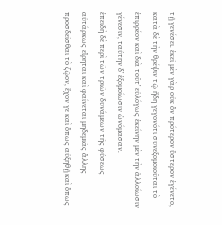τῇ γενέσει. ἐκεῖ μὲν γὰρ οὐκ ὂν πρότερον ὕστερον ἐγένετο, κατὰ δὲ τὴν θρέψιν τῷ ἤδη γεγονότι συνεξομοιοῦται τὸ ἐπιρρέον καὶ διὰ τοῦτʼ εὐλόγως ἐκείνην μὲν τὴν ἀλλοίωσιν γένεσιν, ταύτην δʼ ἐξομοίωσιν ὠνόμασαν.
ἐπειδὴ δὲ περὶ τῶν τριῶν δυνάμεων τῆς φύσεως αὐτάρκως εἴρηται καὶ φαίνεται μηδεμιᾶς ἄλλης προσδεῖσθαι τὸ ζῷον, ἔχον γε καὶ ὅπως αὐξηθῇ καὶ ὅπως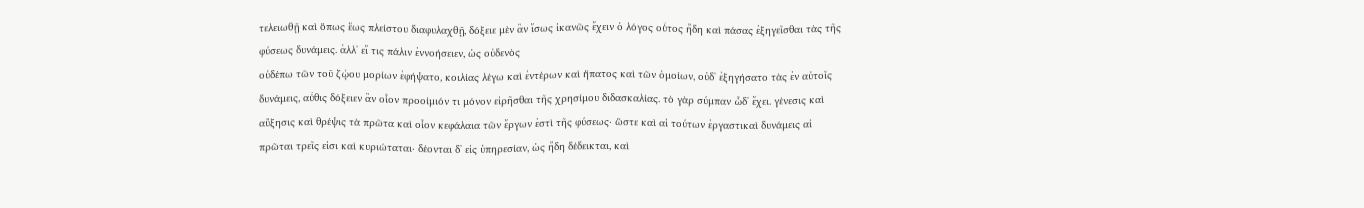τελειωθῇ καὶ ὅπως ἕως πλείστου διαφυλαχθῇ, δόξειε μὲν ἂν ἴσως ἱκανῶς ἔχειν ὁ λόγος οὗτος ἤδη καὶ πάσας ἐξηγεῖσθαι τὰς τῆς φύσεως δυνάμεις. ἀλλʼ εἴ τις πάλιν ἐννοήσειεν, ὡς οὐδενὸς
οὐδέπω τῶν τοῦ ζῴου μορίων ἐφήψατο, κοιλίας λέγω καὶ ἐντέρων καὶ ἥπατος καὶ τῶν ὁμοίων, οὐδʼ ἐξηγήσατο τὰς ἐν αὐτοῖς δυνάμεις, αὖθις δόξειεν ἂν οἷον προοίμιόν τι μόνον εἰρῆσθαι τῆς χρησίμου διδασκαλίας. τὸ γὰρ σύμπαν ὧδʼ ἔχει. γένεσις καὶ αὔξησις καὶ θρέψις τὰ πρῶτα καὶ οἷον κεφάλαια τῶν ἔργων ἐστὶ τῆς φύσεως· ὥστε καὶ αἱ τούτων ἐργαστικαὶ δυνάμεις αἱ πρῶται τρεῖς εἰσι καὶ κυριώταται· δέονται δʼ εἰς ὑπηρεσίαν, ὡς ἤδη δέδεικται, καὶ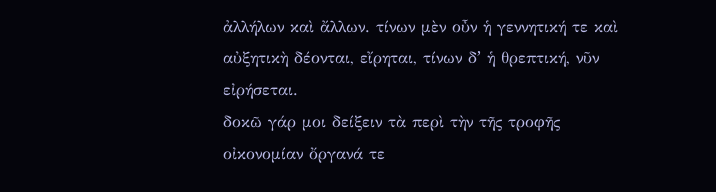ἀλλήλων καὶ ἄλλων. τίνων μὲν οὖν ἡ γεννητική τε καὶ αὐξητικὴ δέονται, εἴρηται, τίνων δʼ ἡ θρεπτική, νῦν εἰρήσεται.
δοκῶ γάρ μοι δείξειν τὰ περὶ τὴν τῆς τροφῆς οἰκονομίαν ὄργανά τε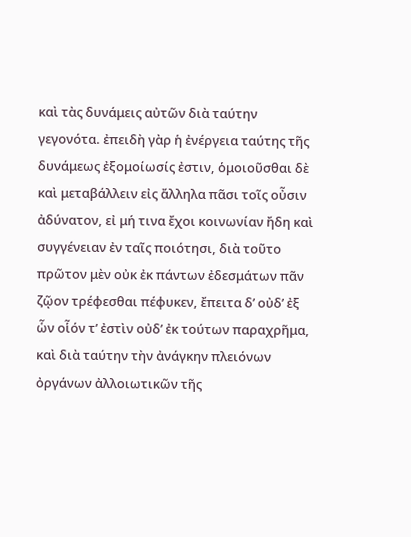καὶ τὰς δυνάμεις αὐτῶν διὰ ταύτην γεγονότα. ἐπειδὴ γὰρ ἡ ἐνέργεια ταύτης τῆς δυνάμεως ἐξομοίωσίς ἐστιν, ὁμοιοῦσθαι δὲ καὶ μεταβάλλειν εἰς ἄλληλα πᾶσι τοῖς οὖσιν ἀδύνατον, εἰ μή τινα ἔχοι κοινωνίαν ἤδη καὶ συγγένειαν ἐν ταῖς ποιότησι, διὰ τοῦτο πρῶτον μὲν οὐκ ἐκ πάντων ἐδεσμάτων πᾶν ζῷον τρέφεσθαι πέφυκεν, ἔπειτα δʼ οὐδʼ ἐξ ὧν οἷόν τʼ ἐστὶν οὐδʼ ἐκ τούτων παραχρῆμα, καὶ διὰ ταύτην τὴν ἀνάγκην πλειόνων ὀργάνων ἀλλοιωτικῶν τῆς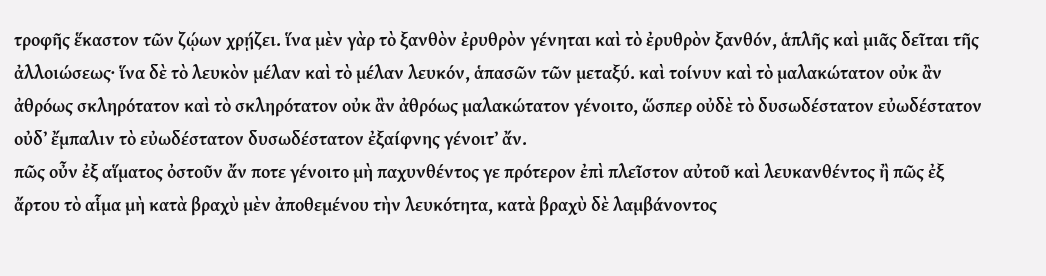τροφῆς ἕκαστον τῶν ζῴων χρῄζει. ἵνα μὲν γὰρ τὸ ξανθὸν ἐρυθρὸν γένηται καὶ τὸ ἐρυθρὸν ξανθόν, ἁπλῆς καὶ μιᾶς δεῖται τῆς ἀλλοιώσεως· ἵνα δὲ τὸ λευκὸν μέλαν καὶ τὸ μέλαν λευκόν, ἁπασῶν τῶν μεταξύ. καὶ τοίνυν καὶ τὸ μαλακώτατον οὐκ ἂν ἀθρόως σκληρότατον καὶ τὸ σκληρότατον οὐκ ἂν ἀθρόως μαλακώτατον γένοιτο, ὥσπερ οὐδὲ τὸ δυσωδέστατον εὐωδέστατον οὐδʼ ἔμπαλιν τὸ εὐωδέστατον δυσωδέστατον ἐξαίφνης γένοιτʼ ἄν.
πῶς οὖν ἐξ αἵματος ὀστοῦν ἄν ποτε γένοιτο μὴ παχυνθέντος γε πρότερον ἐπὶ πλεῖστον αὐτοῦ καὶ λευκανθέντος ἢ πῶς ἐξ ἄρτου τὸ αἷμα μὴ κατὰ βραχὺ μὲν ἀποθεμένου τὴν λευκότητα, κατὰ βραχὺ δὲ λαμβάνοντος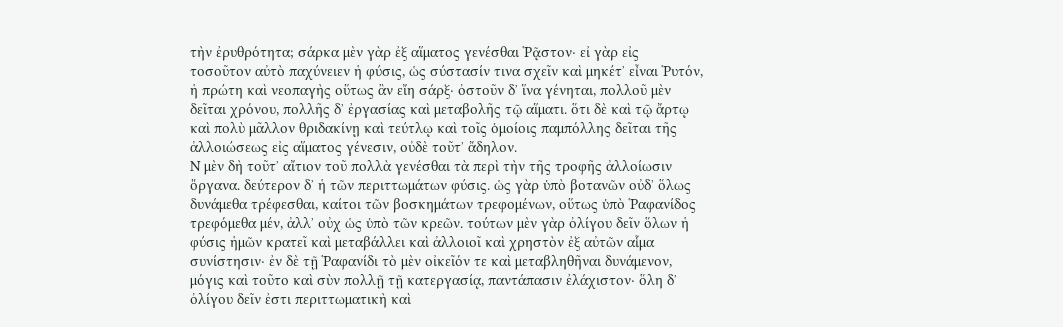τὴν ἐρυθρότητα; σάρκα μὲν γὰρ ἐξ αἵματος γενέσθαι Ῥᾷστον· εἰ γὰρ εἰς τοσοῦτον αὐτὸ παχύνειεν ἡ φύσις, ὡς σύστασίν τινα σχεῖν καὶ μηκέτʼ εἶναι Ῥυτόν, ἡ πρώτη καὶ νεοπαγὴς οὕτως ἂν εἴη σάρξ· ὀστοῦν δʼ ἵνα γένηται, πολλοῦ μὲν δεῖται χρόνου, πολλῆς δʼ ἐργασίας καὶ μεταβολῆς τῷ αἵματι. ὅτι δὲ καὶ τῷ ἄρτῳ καὶ πολὺ μᾶλλον θριδακίνῃ καὶ τεύτλῳ καὶ τοῖς ὁμοίοις παμπόλλης δεῖται τῆς ἀλλοιώσεως εἰς αἵματος γένεσιν, οὐδὲ τοῦτʼ ἄδηλον.
Ν̔ μὲν δὴ τοῦτʼ αἴτιον τοῦ πολλὰ γενέσθαι τὰ περὶ τὴν τῆς τροφῆς ἀλλοίωσιν ὄργανα. δεύτερον δʼ ἡ τῶν περιττωμάτων φύσις. ὡς γὰρ ὑπὸ βοτανῶν οὐδʼ ὅλως δυνάμεθα τρέφεσθαι, καίτοι τῶν βοσκημάτων τρεφομένων, οὕτως ὑπὸ Ῥαφανίδος τρεφόμεθα μέν, ἀλλʼ οὐχ ὡς ὑπὸ τῶν κρεῶν. τούτων μὲν γὰρ ὀλίγου δεῖν ὅλων ἡ φύσις ἡμῶν κρατεῖ καὶ μεταβάλλει καὶ ἀλλοιοῖ καὶ χρηστὸν ἐξ αὐτῶν αἷμα συνίστησιν· ἐν δὲ τῇ Ῥαφανίδι τὸ μὲν οἰκεῖόν τε καὶ μεταβληθῆναι δυνάμενον, μόγις καὶ τοῦτο καὶ σὺν πολλῇ τῇ κατεργασίᾳ, παντάπασιν ἐλάχιστον· ὅλη δʼ ὀλίγου δεῖν ἐστι περιττωματικὴ καὶ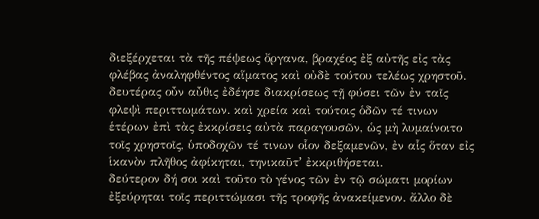διεξέρχεται τὰ τῆς πέψεως ὄργανα, βραχέος ἐξ αὐτῆς εἰς τὰς φλέβας ἀναληφθέντος αἵματος καὶ οὐδὲ τούτου τελέως χρηστοῦ. δευτέρας οὖν αὖθις ἐδέησε διακρίσεως τῇ φύσει τῶν ἐν ταῖς φλεψὶ περιττωμάτων. καὶ χρεία καὶ τούτοις ὁδῶν τέ τινων ἑτέρων ἐπὶ τὰς ἐκκρίσεις αὐτὰ παραγουσῶν, ὡς μὴ λυμαίνοιτο τοῖς χρηστοῖς, ὑποδοχῶν τέ τινων οἷον δεξαμενῶν, ἐν αἷς ὅταν εἰς ἱκανὸν πλῆθος ἀφίκηται, τηνικαῦτʼ ἐκκριθήσεται.
δεύτερον δή σοι καὶ τοῦτο τὸ γένος τῶν ἐν τῷ σώματι μορίων ἐξεύρηται τοῖς περιττώμασι τῆς τροφῆς ἀνακείμενον. ἄλλο δὲ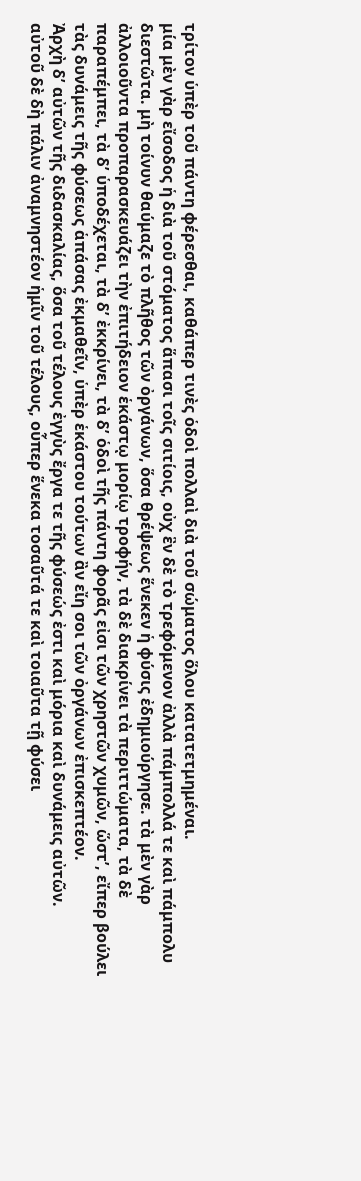τρίτον ὑπὲρ τοῦ πάντη φέρεσθαι, καθάπερ τινὲς ὁδοὶ πολλαὶ διὰ τοῦ σώματος ὅλου κατατετμημέναι.
μία μὲν γὰρ εἴσοδος ἡ διὰ τοῦ στόματος ἅπασι τοῖς σιτίοις, οὐχ ἓν δὲ τὸ τρεφόμενον ἀλλὰ πάμπολλά τε καὶ πάμπολυ διεστῶτα. μὴ τοίνυν θαύμαζε τὸ πλῆθος τῶν ὀργάνων, ὅσα θρέψεως ἕνεκεν ἡ φύσις ἐδημιούργησε. τὰ μὲν γὰρ ἀλλοιοῦντα προπαρασκευάζει τὴν ἐπιτήδειον ἑκάστῳ μορίῳ τροφήν, τὰ δὲ διακρίνει τὰ περιττώματα, τὰ δὲ παραπέμπει, τὰ δʼ ὑποδέχεται, τὰ δʼ ἐκκρίνει, τὰ δʼ ὁδοὶ τῆς πάντη φορᾶς εἰσι τῶν χρηστῶν χυμῶν, ὥστʼ, εἴπερ βούλει τὰς δυνάμεις τῆς φύσεως ἁπάσας ἐκμαθεῖν, ὑπὲρ ἑκάστου τούτων ἂν εἴη σοι τῶν ὀργάνων ἐπισκεπτέον.
Ἀρχὴ δʼ αὐτῶν τῆς διδασκαλίας, ὅσα τοῦ τέλους ἐγγὺς ἔργα τε τῆς φύσεώς ἐστι καὶ μόρια καὶ δυνάμεις αὐτῶν.
αὐτοῦ δὲ δὴ πάλιν ἀναμνηστέον ἡμῖν τοῦ τέλους, οὗπερ ἕνεκα τοσαῦτά τε καὶ τοιαῦτα τῇ φύσει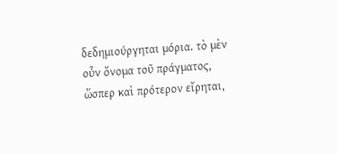δεδημιούργηται μόρια. τὸ μὲν οὖν ὄνομα τοῦ πράγματος, ὥσπερ καὶ πρότερον εἴρηται,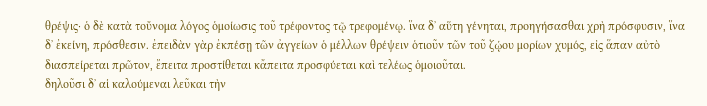θρέψις· ὁ δὲ κατὰ τοὔνομα λόγος ὁμοίωσις τοῦ τρέφοντος τῷ τρεφομένῳ. ἵνα δʼ αὕτη γένηται, προηγήσασθαι χρὴ πρόσφυσιν, ἵνα δʼ ἐκείνη, πρόσθεσιν. ἐπειδὰν γὰρ ἐκπέσῃ τῶν ἀγγείων ὁ μέλλων θρέψειν ὁτιοῦν τῶν τοῦ ζῴου μορίων χυμός, εἰς ἅπαν αὐτὸ διασπείρεται πρῶτον, ἔπειτα προστίθεται κἄπειτα προσφύεται καὶ τελέως ὁμοιοῦται.
δηλοῦσι δʼ αἱ καλούμεναι λεῦκαι τὴν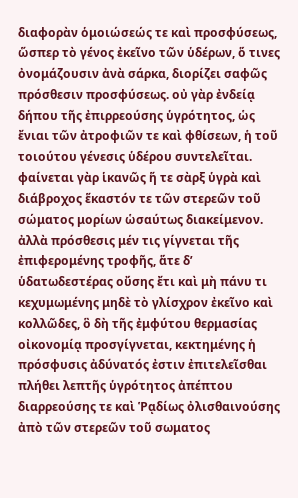διαφορὰν ὁμοιώσεώς τε καὶ προσφύσεως, ὥσπερ τὸ γένος ἐκεῖνο τῶν ὑδέρων, ὅ τινες ὀνομάζουσιν ἀνὰ σάρκα, διορίζει σαφῶς πρόσθεσιν προσφύσεως. οὐ γὰρ ἐνδείᾳ δήπου τῆς ἐπιρρεούσης ὑγρότητος, ὡς ἔνιαι τῶν ἀτροφιῶν τε καὶ φθίσεων, ἡ τοῦ τοιούτου γένεσις ὑδέρου συντελεῖται. φαίνεται γὰρ ἱκανῶς ἥ τε σὰρξ ὑγρὰ καὶ διάβροχος ἕκαστόν τε τῶν στερεῶν τοῦ σώματος μορίων ὡσαύτως διακείμενον. ἀλλὰ πρόσθεσις μέν τις γίγνεται τῆς ἐπιφερομένης τροφῆς, ἅτε δʼ ὑδατωδεστέρας οὔσης ἔτι καὶ μὴ πάνυ τι κεχυμωμένης μηδὲ τὸ γλίσχρον ἐκεῖνο καὶ κολλῶδες, ὃ δὴ τῆς ἐμφύτου θερμασίας οἰκονομίᾳ προσγίγνεται, κεκτημένης ἡ πρόσφυσις ἀδύνατός ἐστιν ἐπιτελεῖσθαι πλήθει λεπτῆς ὑγρότητος ἀπέπτου διαρρεούσης τε καὶ Ῥᾳδίως ὀλισθαινούσης ἀπὸ τῶν στερεῶν τοῦ σωματος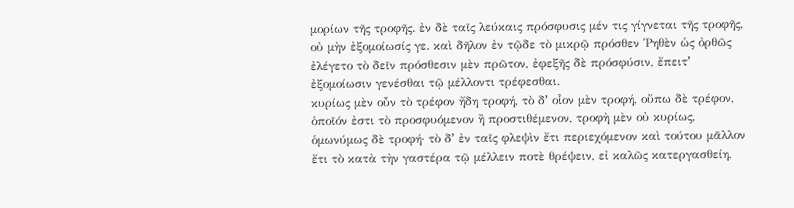μορίων τῆς τροφῆς. ἐν δὲ ταῖς λεύκαις πρόσφυσις μέν τις γίγνεται τῆς τροφῆς, οὐ μὴν ἐξομοίωσίς γε. καὶ δῆλον ἐν τῷδε τὸ μικρῷ πρόσθεν Ῥηθὲν ὡς ὀρθῶς ἐλέγετο τὸ δεῖν πρόσθεσιν μὲν πρῶτον, ἐφεξῆς δὲ πρόσφύσιν, ἔπειτʼ ἐξομοίωσιν γενέσθαι τῷ μέλλοντι τρέφεσθαι.
κυρίως μὲν οὖν τὸ τρέφον ἤδη τροφή, τὸ δʼ οἷον μὲν τροφή, οὔπω δὲ τρέφον, ὁποῖόν ἐστι τὸ προσφυόμενον ἢ προστιθέμενον, τροφὴ μὲν οὐ κυρίως, ὁμωνύμως δὲ τροφή· τὸ δʼ ἐν ταῖς φλεψὶν ἔτι περιεχόμενον καὶ τούτου μᾶλλον ἔτι τὸ κατὰ τὴν γαστέρα τῷ μέλλειν ποτὲ θρέψειν, εἰ καλῶς κατεργασθείη,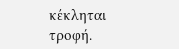κέκληται τροφή.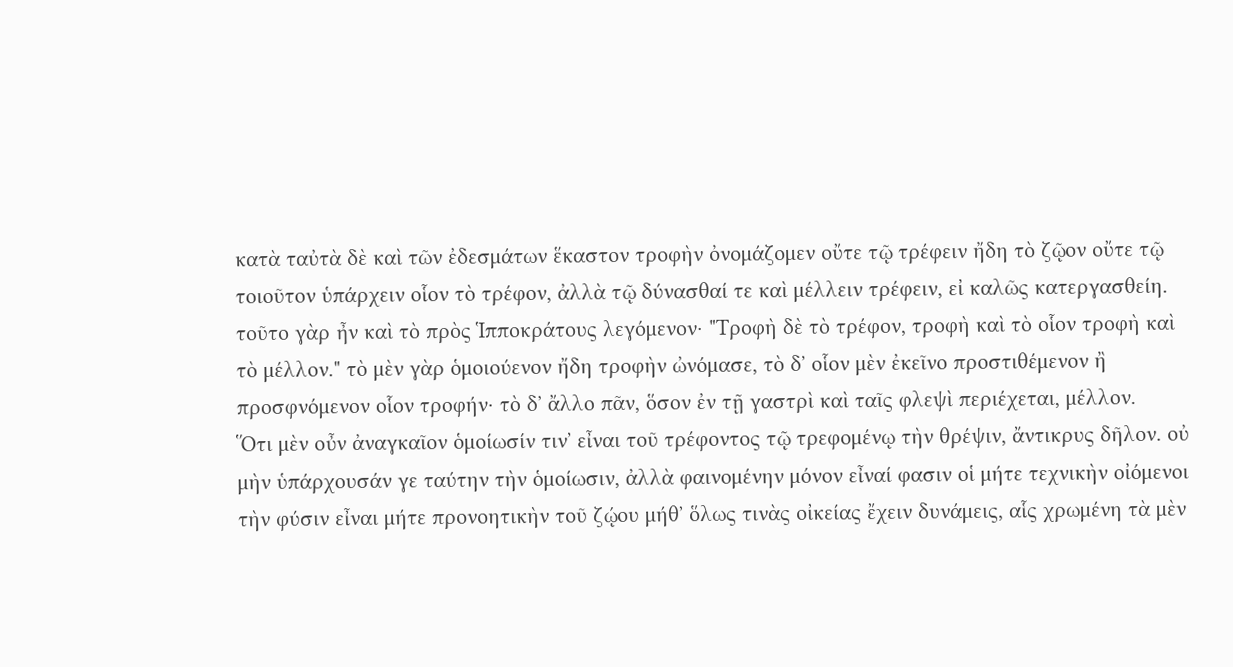κατὰ ταὐτὰ δὲ καὶ τῶν ἐδεσμάτων ἕκαστον τροφὴν ὀνομάζομεν οὔτε τῷ τρέφειν ἤδη τὸ ζῷον οὔτε τῷ τοιοῦτον ὑπάρχειν οἷον τὸ τρέφον, ἀλλὰ τῷ δύνασθαί τε καὶ μέλλειν τρέφειν, εἰ καλῶς κατεργασθείη.
τοῦτο γὰρ ἦν καὶ τὸ πρὸς Ἱπποκράτους λεγόμενον· "Τροφὴ δὲ τὸ τρέφον, τροφὴ καὶ τὸ οἷον τροφὴ καὶ τὸ μέλλον." τὸ μὲν γὰρ ὁμοιούενον ἤδη τροφὴν ὠνόμασε, τὸ δʼ οἷον μὲν ἐκεῖνο προστιθέμενον ἢ προσφνόμενον οἷον τροφήν· τὸ δʼ ἄλλο πᾶν, ὅσον ἐν τῇ γαστρὶ καὶ ταῖς φλεψὶ περιέχεται, μέλλον.
Ὅτι μὲν οὖν ἀναγκαῖον ὁμοίωσίν τινʼ εἶναι τοῦ τρέφοντος τῷ τρεφομένῳ τὴν θρέψιν, ἄντικρυς δῆλον. οὐ μὴν ὑπάρχουσάν γε ταύτην τὴν ὁμοίωσιν, ἀλλὰ φαινομένην μόνον εἶναί φασιν οἱ μήτε τεχνικὴν οἰόμενοι τὴν φύσιν εἶναι μήτε προνοητικὴν τοῦ ζῴου μήθʼ ὅλως τινὰς οἰκείας ἔχειν δυνάμεις, αἷς χρωμένη τὰ μὲν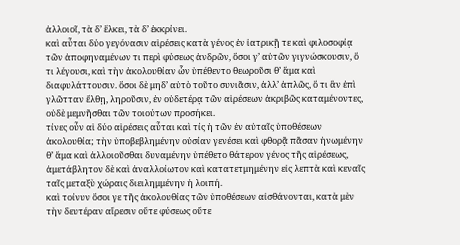ἀλλοιοῖ, τὰ δʼ ἕλκει, τὰ δʼ ἐκκρίνει.
καὶ αὗται δύο γεγόνασιν αἱρέσεις κατὰ γένος ἐν ἰατρικῇ τε καὶ φιλοσοφίᾳ τῶν ἀποφηναμένων τι περὶ φύσεως ἀνδρῶν, ὅσοι γʼ αὐτῶν γιγνώσκουσιν, ὅ τι λέγουσι, καὶ τὴν ἀκολουθίαν ὧν ὑπέθεντο θεωροῦσι θʼ ἅμα καὶ διαφυλάττουσιν. ὅσοι δὲ μηδʼ αὐτὸ τοῦτο συνιᾶσιν, ἀλλʼ ἁπλῶς, ὅ τι ἂν ἐπὶ γλῶτταν ἔλθῃ, ληροῦσιν, ἐν οὐδετέρᾳ τῶν αἱρέσεων ἀκριβῶς καταμένοντες, οὐδὲ μεμνῆσθαι τῶν τοιούτων προσήκει.
τίνες οὖν αἱ δύο αἱρέσεις αὗται καὶ τίς ἡ τῶν ἐν αὐταῖς ὑποθέσεων ἀκολουθία; τὴν ὑποβεβλημένην οὐσίαν γενέσει καὶ φθορᾷ πᾶσαν ἡνωμένην θʼ ἅμα καὶ ἀλλοιοῦσθαι δυναμένην ὑπέθετο θάτερον γένος τῆς αἱρέσεως, ἀμετάβλητον δὲ καὶ ἀναλλοίωτον καὶ κατατετμημένην εἰς λεπτὰ καὶ κεναῖς ταῖς μεταξὺ χώραις διειλημμένην ἡ λοιπή.
καὶ τοίνυν ὅσοι γε τῆς ἀκολουθίας τῶν ὑποθέσεων αἰσθάνονται, κατὰ μὲν τὴν δευτέραν αἵρεσιν οὔτε φύσεως οὔτε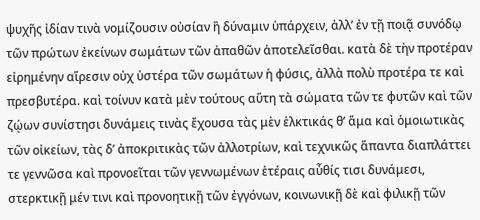ψυχῆς ἰδίαν τινὰ νομίζουσιν οὐσίαν ἢ δύναμιν ὑπάρχειν, ἀλλʼ ἐν τῇ ποιᾷ συνόδῳ τῶν πρώτων ἐκείνων σωμάτων τῶν ἀπαθῶν ἀποτελεῖσθαι. κατὰ δὲ τὴν προτέραν εἰρημένην αἵρεσιν οὐχ ὑστέρα τῶν σωμάτων ἡ φύσις, ἀλλὰ πολὺ προτέρα τε καὶ πρεσβυτέρα. καὶ τοίνυν κατὰ μὲν τούτους αὕτη τὰ σώματα τῶν τε φυτῶν καὶ τῶν ζῴων συνίστησι δυνάμεις τινὰς ἔχουσα τὰς μὲν ἑλκτικάς θʼ ἅμα καὶ ὁμοιωτικὰς τῶν οἰκείων, τὰς δʼ ἀποκριτικὰς τῶν ἀλλοτρίων, καὶ τεχνικῶς ἅπαντα διαπλάττει τε γεννῶσα καὶ προνοεῖται τῶν γεννωμένων ἑτέραις αὖθίς τισι δυνάμεσι, στερκτικῇ μέν τινι καὶ προνοητικῇ τῶν ἐγγόνων, κοινωνικῇ δὲ καὶ φιλικῇ τῶν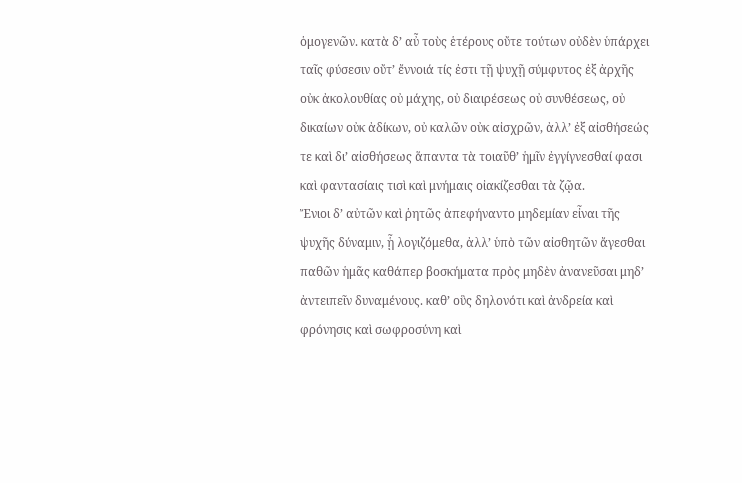ὁμογενῶν. κατὰ δʼ αὖ τοὺς ἑτέρους οὔτε τούτων οὐδὲν ὑπάρχει ταῖς φύσεσιν οὔτʼ ἔννοιά τίς ἐστι τῇ ψυχῇ σύμφυτος ἐξ ἀρχῆς οὐκ ἀκολουθίας οὐ μάχης, οὐ διαιρέσεως οὐ συνθέσεως, οὐ δικαίων οὐκ ἀδίκων, οὐ καλῶν οὐκ αἰσχρῶν, ἀλλʼ ἐξ αἰσθήσεώς τε καὶ διʼ αἰσθήσεως ἅπαντα τὰ τοιαῦθʼ ἡμῖν ἐγγίγνεσθαί φασι καὶ φαντασίαις τισὶ καὶ μνήμαις οἰακίζεσθαι τὰ ζῷα.
Ἔνιοι δʼ αὐτῶν καὶ ῥητῶς ἀπεφήναντο μηδεμίαν εἶναι τῆς ψυχῆς δύναμιν, ᾗ λογιζόμεθα, ἀλλʼ ὑπὸ τῶν αἰσθητῶν ἄγεσθαι παθῶν ἡμᾶς καθάπερ βοσκήματα πρὸς μηδὲν ἀνανεῦσαι μηδʼ ἀντειπεῖν δυναμένους. καθʼ οὓς δηλονότι καὶ ἀνδρεία καὶ φρόνησις καὶ σωφροσύνη καὶ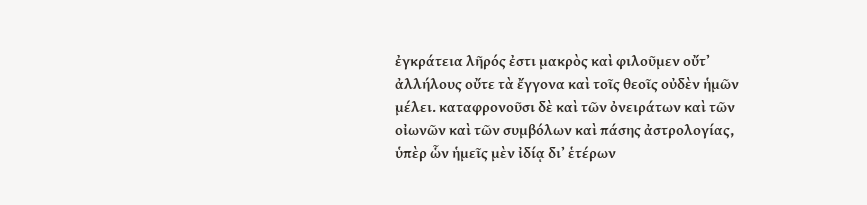ἐγκράτεια λῆρός ἐστι μακρὸς καὶ φιλοῦμεν οὔτʼ ἀλλήλους οὔτε τὰ ἔγγονα καὶ τοῖς θεοῖς οὐδὲν ἡμῶν μέλει. καταφρονοῦσι δὲ καὶ τῶν ὀνειράτων καὶ τῶν οἰωνῶν καὶ τῶν συμβόλων καὶ πάσης ἀστρολογίας, ὑπὲρ ὧν ἡμεῖς μὲν ἰδίᾳ διʼ ἑτέρων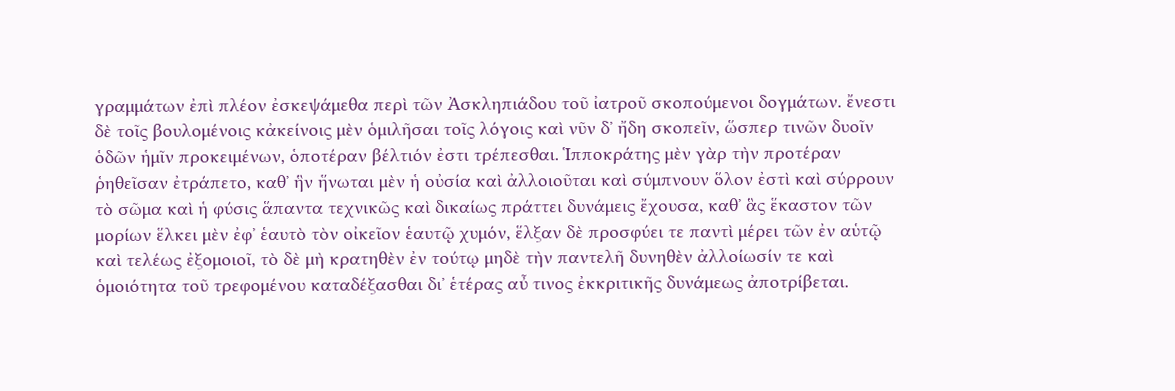γραμμάτων ἐπὶ πλέον ἐσκεψάμεθα περὶ τῶν Ἀσκληπιάδου τοῦ ἰατροῦ σκοπούμενοι δογμάτων. ἔνεστι δὲ τοῖς βουλομένοις κἀκείνοις μὲν ὁμιλῆσαι τοῖς λόγοις καὶ νῦν δʼ ἤδη σκοπεῖν, ὥσπερ τινῶν δυοῖν ὁδῶν ἡμῖν προκειμένων, ὁποτέραν βέλτιόν ἐστι τρέπεσθαι. Ἱπποκράτης μὲν γὰρ τὴν προτέραν ῥηθεῖσαν ἐτράπετο, καθʼ ἣν ἥνωται μὲν ἡ οὐσία καὶ ἀλλοιοῦται καὶ σύμπνουν ὅλον ἐστὶ καὶ σύρρουν τὸ σῶμα καὶ ἡ φύσις ἅπαντα τεχνικῶς καὶ δικαίως πράττει δυνάμεις ἔχουσα, καθʼ ἃς ἕκαστον τῶν μορίων ἕλκει μὲν ἐφʼ ἑαυτὸ τὸν οἰκεῖον ἑαυτῷ χυμόν, ἕλξαν δὲ προσφύει τε παντὶ μέρει τῶν ἐν αὑτῷ καὶ τελέως ἐξομοιοῖ, τὸ δὲ μὴ κρατηθὲν ἐν τούτῳ μηδὲ τὴν παντελῆ δυνηθὲν ἀλλοίωσίν τε καὶ ὁμοιότητα τοῦ τρεφομένου καταδέξασθαι διʼ ἑτέρας αὖ τινος ἐκκριτικῆς δυνάμεως ἀποτρίβεται.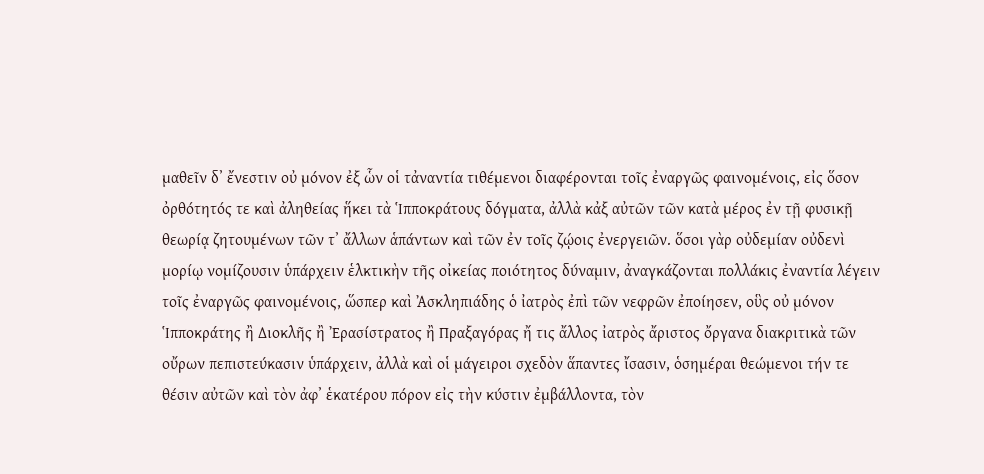μαθεῖν δʼ ἔνεστιν οὐ μόνον ἐξ ὧν οἱ τἀναντία τιθέμενοι διαφέρονται τοῖς ἐναργῶς φαινομένοις, εἰς ὅσον ὀρθότητός τε καὶ ἀληθείας ἥκει τὰ Ἱπποκράτους δόγματα, ἀλλὰ κἀξ αὐτῶν τῶν κατὰ μέρος ἐν τῇ φυσικῇ θεωρίᾳ ζητουμένων τῶν τʼ ἄλλων ἁπάντων καὶ τῶν ἐν τοῖς ζῴοις ἐνεργειῶν. ὅσοι γὰρ οὐδεμίαν οὐδενὶ μορίῳ νομίζουσιν ὑπάρχειν ἑλκτικὴν τῆς οἰκείας ποιότητος δύναμιν, ἀναγκάζονται πολλάκις ἐναντία λέγειν τοῖς ἐναργῶς φαινομένοις, ὥσπερ καὶ Ἀσκληπιάδης ὁ ἰατρὸς ἐπὶ τῶν νεφρῶν ἐποίησεν, οὓς οὐ μόνον Ἱπποκράτης ἢ Διοκλῆς ἢ Ἐρασίστρατος ἢ Πραξαγόρας ἤ τις ἄλλος ἰατρὸς ἄριστος ὄργανα διακριτικὰ τῶν οὔρων πεπιστεύκασιν ὑπάρχειν, ἀλλὰ καὶ οἱ μάγειροι σχεδὸν ἅπαντες ἴσασιν, ὁσημέραι θεώμενοι τήν τε θέσιν αὐτῶν καὶ τὸν ἀφʼ ἑκατέρου πόρον εἰς τὴν κύστιν ἐμβάλλοντα, τὸν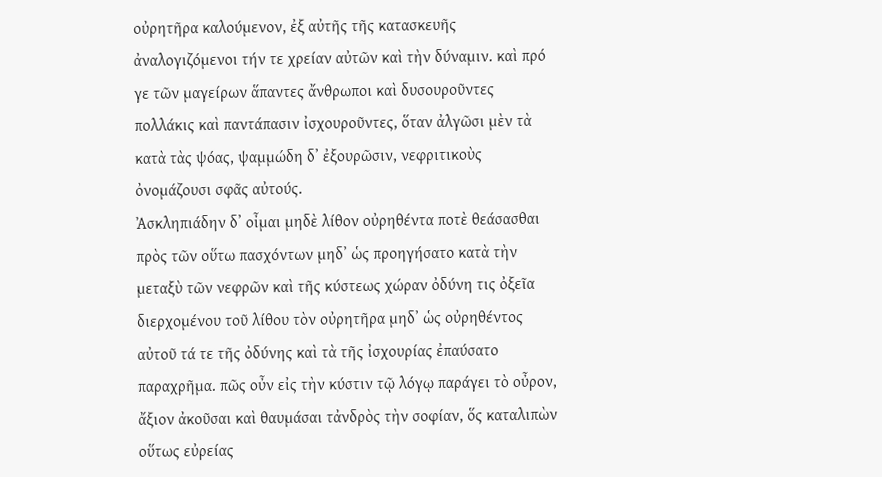οὐρητῆρα καλούμενον, ἐξ αὐτῆς τῆς κατασκευῆς ἀναλογιζόμενοι τήν τε χρείαν αὐτῶν καὶ τὴν δύναμιν. καὶ πρό γε τῶν μαγείρων ἅπαντες ἄνθρωποι καὶ δυσουροῦντες πολλάκις καὶ παντάπασιν ἰσχουροῦντες, ὅταν ἀλγῶσι μὲν τὰ κατὰ τὰς ψόας, ψαμμώδη δʼ ἐξουρῶσιν, νεφριτικοὺς ὀνομάζουσι σφᾶς αὐτούς.
Ἀσκληπιάδην δʼ οἶμαι μηδὲ λίθον οὐρηθέντα ποτὲ θεάσασθαι πρὸς τῶν οὕτω πασχόντων μηδʼ ὡς προηγήσατο κατὰ τὴν μεταξὺ τῶν νεφρῶν καὶ τῆς κύστεως χώραν ὀδύνη τις ὀξεῖα διερχομένου τοῦ λίθου τὸν οὐρητῆρα μηδʼ ὡς οὐρηθέντος αὐτοῦ τά τε τῆς ὀδύνης καὶ τὰ τῆς ἰσχουρίας ἐπαύσατο παραχρῆμα. πῶς οὖν εἰς τὴν κύστιν τῷ λόγῳ παράγει τὸ οὖρον, ἄξιον ἀκοῦσαι καὶ θαυμάσαι τἀνδρὸς τὴν σοφίαν, ὅς καταλιπὼν οὕτως εὐρείας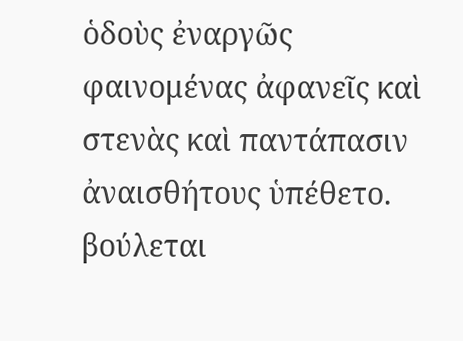ὁδοὺς ἐναργῶς φαινομένας ἀφανεῖς καὶ στενὰς καὶ παντάπασιν ἀναισθήτους ὑπέθετο. βούλεται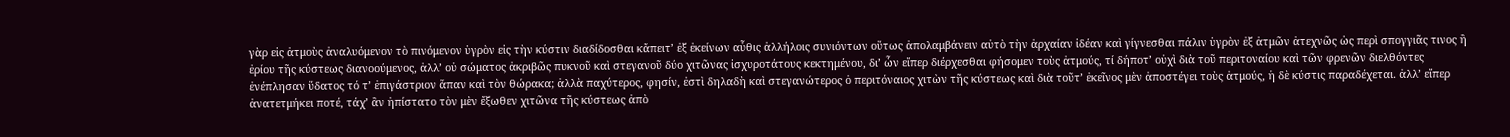γὰρ εἰς ἀτμοὺς ἀναλυόμενον τὸ πινόμενον ὑγρὸν εἰς τὴν κύστιν διαδίδοσθαι κἄπειτʼ ἐξ ἐκείνων αὖθις ἀλλήλοις συνιόντων οὕτως ἀπολαμβάνειν αὐτὸ τὴν ἀρχαίαν ἰδέαν καὶ γίγνεσθαι πάλιν ὑγρὸν ἐξ ἀτμῶν ἀτεχνῶς ὡς περὶ σπογγιᾶς τινος ἢ ἐρίου τῆς κύστεως διανοούμενος, ἀλλʼ οὐ σώματος ἀκριβῶς πυκνοῦ καὶ στεγανοῦ δύο χιτῶνας ἰσχυροτάτους κεκτημένου, διʼ ὧν εἴπερ διέρχεσθαι φήσομεν τοὺς ἀτμούς, τί δήποτʼ οὐχὶ διὰ τοῦ περιτοναίου καὶ τῶν φρενῶν διελθόντες ἐνέπλησαν ὕδατος τό τʼ ἐπιγάστριον ἅπαν καὶ τὸν θώρακα; ἀλλὰ παχύτερος, φησίν, ἐστὶ δηλαδὴ καὶ στεγανώτερος ὁ περιτόναιος χιτὼν τῆς κύστεως καὶ διὰ τοῦτʼ ἐκεῖνος μὲν ἀποστέγει τοὺς ἀτμούς, ἡ δὲ κύστις παραδέχεται. ἀλλʼ εἴπερ ἀνατετμήκει ποτέ, τάχʼ ἂν ἠπίστατο τὸν μὲν ἔξωθεν χιτῶνα τῆς κύστεως ἀπὸ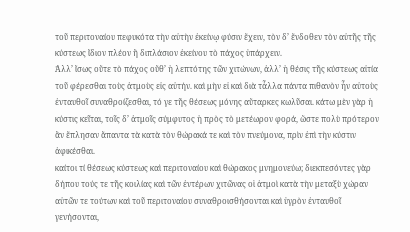τοῦ περιτοναίου πεφυκότα τὴν αὐτὴν ἐκείνῳ φύσιν ἔχειν, τὸν δʼ ἔνδοθεν τὸν αὐτῆς τῆς κύστεως ἴδιον πλέον ἢ διπλάσιον ἐκείνου τὸ πάχος ὑπάρχειν.
Ἀλλʼ ἴσως οὔτε τὸ πάχος οὔθʼ ἡ λεπτότης τῶν χιτώνων, ἀλλʼ ἡ θέσις τῆς κύστεως αἰτία τοῦ φέρεσθαι τοὺς ἀτμοὺς εἰς αὐτήν. καὶ μὴν εἰ καὶ διὰ τἆλλα πάντα πιθανὸν ἦν αὐτοὺς ἐνταυθοῖ συναθροίζεσθαι, τό γε τῆς θέσεως μόνης αὔταρκες κωλῦσαι. κάτω μὲν γὰρ ἡ κύστις κεῖται, τοῖς δʼ ἀτμοῖς σύμφυτος ἡ πρὸς τὸ μετέωρον φορά, ὥστε πολὺ πρότερον ἂν ἔπλησαν ἅπαντα τὰ κατὰ τὸν θώρακά τε καὶ τὸν πνεύμονα, πρὶν ἐπὶ τὴν κύστιν ἀφικέσθαι.
καίτοι τί θέσεως κύστεως καὶ περιτοναίου καὶ θώρακος μνημονεύω; διεκπεσόντες γὰρ δήπου τούς τε τῆς κοιλίας καὶ τῶν ἐντέρων χιτῶνας οἱ ἀτμοὶ κατὰ τὴν μεταξὺ χώραν αὐτῶν τε τούτων καὶ τοῦ περιτοναίου συναθροισθήσονται καὶ ὑγρὸν ἐνταυθοῖ γενήσονται,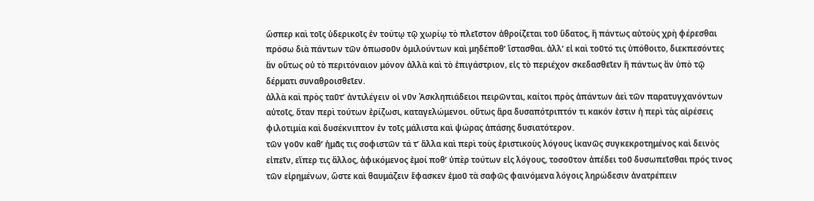ὥσπερ καὶ τοῖς ὑδερικοῖς ἐν τούτῳ τῷ χωρίῳ τὸ πλεῖστον ἀθροίζεται τοῦ ὕδατος, ἢ πάντως αὐτοὺς χρὴ φέρεσθαι πρόσω διὰ πάντων τῶν ὁπωσοῦν ὁμιλούντων καὶ μηδέποθʼ ἵστασθαι. ἀλλʼ εἰ καὶ τοῦτό τις ὑπόθοιτο, διεκπεσόντες ἂν οὕτως οὐ τὸ περιτόναιον μόνον ἀλλὰ καὶ τὸ ἐπιγάστριον, εἰς τὸ περιέχον σκεδασθεῖεν ἢ πάντως ἂν ὑπὸ τῷ δέρματι συναθροισθεῖεν.
ἀλλὰ καὶ πρὸς ταῦτʼ ἀντιλέγειν οἱ νῦν Ἀσκληπιάδειοι πειρῶνται, καίτοι πρὸς ἁπάντων ἀεὶ τῶν παρατυγχανόντων αὐτοῖς, ὅταν περὶ τούτων ἐρίζωσι, καταγελώμενοι. οὕτως ἄρα δυσαπότριπτόν τι κακόν ἐστιν ἡ περὶ τὰς αἱρέσεις φιλοτιμία καὶ δυσέκνιπτον ἐν τοῖς μάλιστα καὶ ψώρας ἁπάσης δυσιατότερον.
τῶν γοῦν καθʼ ἡμᾶς τις σοφιστῶν τά τʼ ἄλλα καὶ περὶ τοὺς ἐριστικοὺς λόγους ἱκανῶς συγκεκροτημένος καὶ δεινὸς εἰπεῖν, εἴπερ τις ἄλλος, ἀφικόμενος ἐμοί ποθʼ ὑπὲρ τούτων εἰς λόγους, τοσοῦτον ἀπέδει τοῦ δυσωπεῖσθαι πρός τινος τῶν εἰρημένων, ὥστε καὶ θαυμάζειν ἔφασκεν ἐμοῦ τὰ σαφῶς φαινόμενα λόγοις ληρώδεσιν ἀνατρέπειν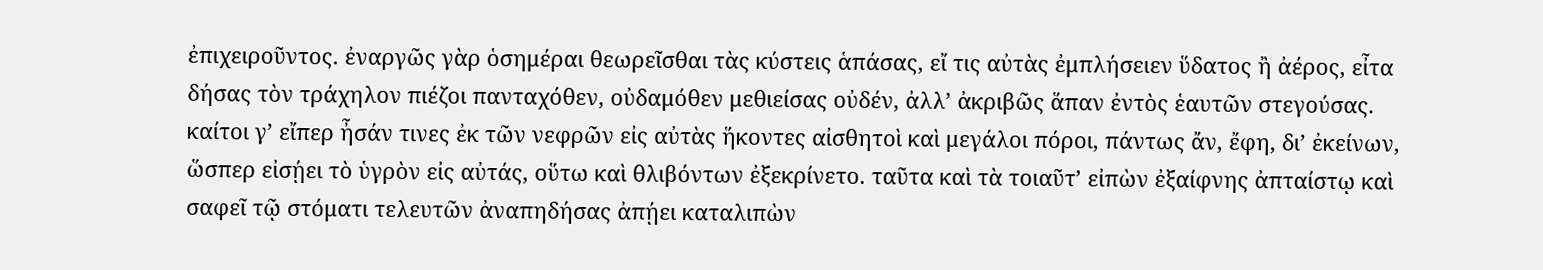ἐπιχειροῦντος. ἐναργῶς γὰρ ὁσημέραι θεωρεῖσθαι τὰς κύστεις ἁπάσας, εἴ τις αὐτὰς ἐμπλήσειεν ὕδατος ἢ ἀέρος, εἶτα δήσας τὸν τράχηλον πιέζοι πανταχόθεν, οὐδαμόθεν μεθιείσας οὐδέν, ἀλλʼ ἀκριβῶς ἅπαν ἐντὸς ἑαυτῶν στεγούσας. καίτοι γʼ εἴπερ ἦσάν τινες ἐκ τῶν νεφρῶν εἰς αὐτὰς ἥκοντες αἰσθητοὶ καὶ μεγάλοι πόροι, πάντως ἄν, ἔφη, διʼ ἐκείνων, ὥσπερ εἰσῄει τὸ ὑγρὸν εἰς αὐτάς, οὕτω καὶ θλιβόντων ἐξεκρίνετο. ταῦτα καὶ τὰ τοιαῦτʼ εἰπὼν ἐξαίφνης ἀπταίστῳ καὶ σαφεῖ τῷ στόματι τελευτῶν ἀναπηδήσας ἀπῄει καταλιπὼν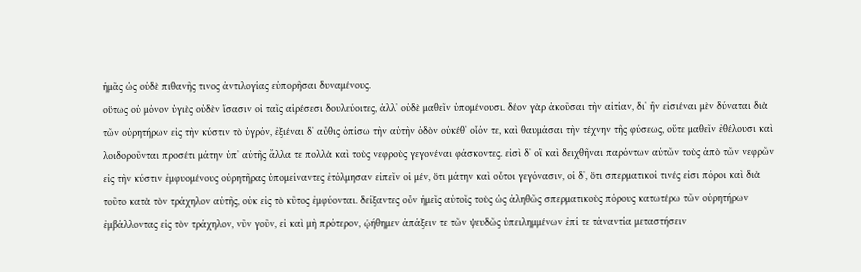ἡμᾶς ὡς οὐδὲ πιθανῆς τινος ἀντιλογίας εὐπορῆσαι δυναμένους.
οὕτως οὐ μόνον ὑγιὲς οὐδὲν ἴσασιν οἱ ταῖς αἱρέσεσι δουλεύοιτες, ἀλλʼ οὐδὲ μαθεῖν ὑπομένουσι. δέον γὰρ ἀκοῦσαι τὴν αἰτίαν, διʼ ἣν εἰσιέναι μὲν δύναται διὰ τῶν οὐρητήρων εἰς τὴν κύστιν τὸ ὑγρόν, ἐξιέναι δʼ αὖθις ὀπίσω τὴν αὐτὴν ὁδὸν οὐκέθʼ οἷόν τε, καὶ θαυμάσαι τὴν τέχνην τῆς φύσεως, οὔτε μαθεῖν ἐθέλουσι καὶ λοιδοροῦνται προσέτι μάτην ὑπʼ αὐτῆς ἄλλα τε πολλὰ καὶ τοὺς νεφροὺς γεγονέναι φάσκοντες. εἰσὶ δʼ οἳ καὶ δειχθῆναι παρόντων αὐτῶν τοὺς ἀπὸ τῶν νεφρῶν εἰς τὴν κύστιν ἐμφυομένους οὐρητῆρας ὑπομείναντες ἐτόλμησαν εἰπεῖν οἱ μέν, ὅτι μάτην καὶ οὗτοι γεγόνασιν, οἱ δʼ, ὅτι σπερματικοί τινές εἰσι πόροι καὶ διὰ τοῦτο κατὰ τὸν τράχηλον αὐτῆς, οὐκ εἰς τὸ κῦτος ἐμφύονται. δείξαντες οὖν ἡμεῖς αὐτοῖς τοὺς ὡς ἀληθῶς σπερματικοὺς πόρους κατωτέρω τῶν οὐρητήρων ἐμβάλλοντας εἰς τὸν τράχηλον, νῦν γοῦν, εἰ καὶ μὴ πρότερον, ᾠήθημεν ἀπάξειν τε τῶν ψευδῶς ὑπειλημμένων ἐπί τε τἀναντία μεταστήσειν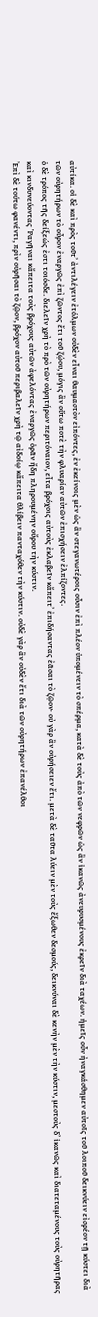αὐτίκα. οἱ δὲ καὶ πρὸς τοῦτʼ ἀντιλέγειν ἐτόλμων οὐδὲν εἶναι θαυμαστὸν εἰπόντες, ἐν ἐκείνοις μὲν ὡς ἂν στεγανωτέροις οὖσιν ἐπὶ πλέον ὑπομένειν τὸ σπέρμα, κατὰ δὲ τοὺς ἀπὸ τῶν νεφρῶν ὡς ἂν ἱκανῶς ἀνευρυσμένους ἐκρεῖν διὰ ταχέων. ἡμεῖς οὖν ἠναγκάσθημεν αὐτοῖς τοῦ λοιποῦ δεικνύειν εἰσρέον τῇ κύστει διὰ τῶν οὐρητήρων τὸ οὖρον ἐναργῶς ἐπὶ ζῶντος ἔτι τοῦ ζῴου, μόγις ἂν οὕτω ποτὲ τὴν φλυαρίαν αὐτῶν ἐπισχήσειν ἐλπίζοντες.
ὁ δὲ τρόπος τῆς δείξεώς ἐστι τοιόσδε. διελεῖν χρὴ τὸ πρὸ τῶν οὐρητήρων περιτόναιον, εἶτα βρόχοις αὐτοὺς ἐκλαβεῖν κἄπειτʼ ἐπιδήσαντας ἐᾶσαι τὸ ζῷον· οὐ γὰρ ἂν οὐρήσειεν ἔτι. μετὰ δὲ ταῦτα λύειν μὲν τοὺς ἔξωθεν δεσμούς, δεικνύναι δὲ κενὴν μὲν τὴν κύστιν, μεστοὺς δʼ ἱκανῶς καὶ διατεταμένους τοὺς οὐρητῆρας καὶ κινδυνεύοντας Ῥαγῆναι κἄπειτα τοὺς βρόχους αὐτῶν ἀφελόντας ἐναργῶς ὁρᾶν ἤδη πληρουμένην οὔρου τὴν κύστιν.
Ἐπὶ δὲ τούτω φανέντι, πρὶν οὐρῆσαι τὸ ζῷον, βρόχον αὐτοῦ περιβαλεῖν χρὴ τῷ αἰδοίῳ κἄπειτα θλίβειν πανταχόθεν τὴν κύστιν. οὐδὲ γὰρ ἂν οὐδὲν ἔτι διὰ τῶν οὐρητήρων ἐπανέλθοι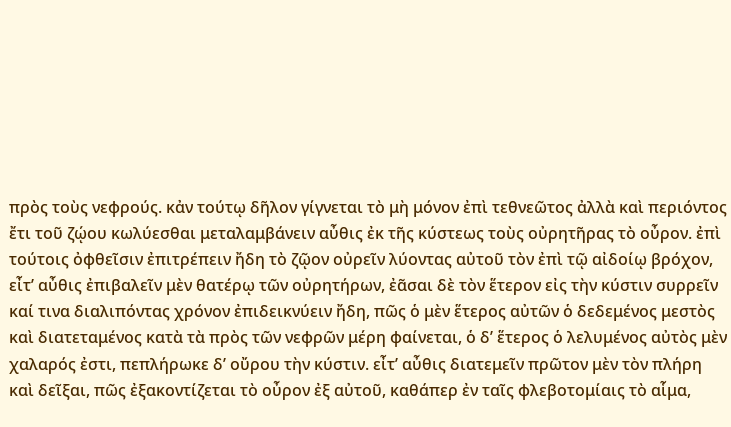πρὸς τοὺς νεφρούς. κἀν τούτῳ δῆλον γίγνεται τὸ μὴ μόνον ἐπὶ τεθνεῶτος ἀλλὰ καὶ περιόντος ἔτι τοῦ ζῴου κωλύεσθαι μεταλαμβάνειν αὖθις ἐκ τῆς κύστεως τοὺς οὐρητῆρας τὸ οὖρον. ἐπὶ τούτοις ὀφθεῖσιν ἐπιτρέπειν ἤδη τὸ ζῷον οὐρεῖν λύοντας αὐτοῦ τὸν ἐπὶ τῷ αἰδοίῳ βρόχον, εἶτʼ αὖθις ἐπιβαλεῖν μὲν θατέρῳ τῶν οὐρητήρων, ἐᾶσαι δὲ τὸν ἕτερον εἰς τὴν κύστιν συρρεῖν καί τινα διαλιπόντας χρόνον ἐπιδεικνύειν ἤδη, πῶς ὁ μὲν ἕτερος αὐτῶν ὁ δεδεμένος μεστὸς καὶ διατεταμένος κατὰ τὰ πρὸς τῶν νεφρῶν μέρη φαίνεται, ὁ δʼ ἕτερος ὁ λελυμένος αὐτὸς μὲν χαλαρός ἐστι, πεπλήρωκε δʼ οὔρου τὴν κύστιν. εἶτʼ αὖθις διατεμεῖν πρῶτον μὲν τὸν πλήρη καὶ δεῖξαι, πῶς ἐξακοντίζεται τὸ οὖρον ἐξ αὐτοῦ, καθάπερ ἐν ταῖς φλεβοτομίαις τὸ αἷμα,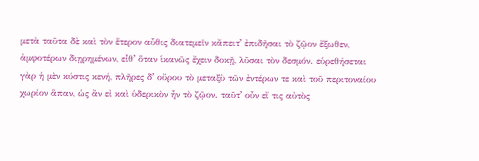μετὰ ταῦτα δὲ καὶ τὸν ἕτερον αὖθις διατεμεῖν κἄπειτʼ ἐπιδῆσαι τὸ ζῷον ἔξωθεν, ἀμφοτέρων διῃρημένων, εἶθʼ ὅταν ἱκανῶς ἔχειν δοκῇ, λῦσαι τὸν δεσμόν. εὑρεθήσεται γὰρ ἡ μὲν κύστις κενή, πλῆρες δʼ οὔρου τὸ μεταξὺ τῶν ἐντέρων τε καὶ τοῦ περιτοναίου χωρίον ἅπαν, ὡς ἂν εἰ καὶ ὑδερικὸν ἦν τὸ ζῷον. ταῦτʼ οὖν εἴ τις αὐτὸς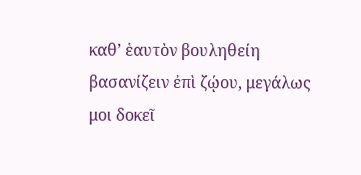καθʼ ἑαυτὸν βουληθείη βασανίζειν ἐπὶ ζῴου, μεγάλως μοι δοκεῖ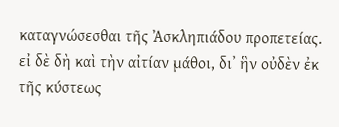καταγνώσεσθαι τῆς Ἀσκληπιάδου προπετείας. εἰ δὲ δὴ καὶ τὴν αἰτίαν μάθοι, διʼ ἣν οὐδὲν ἐκ τῆς κύστεως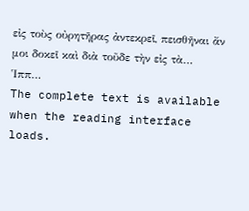εἰς τοὺς οὐρητῆρας ἀντεκρεῖ, πεισθῆναι ἄν μοι δοκεῖ καὶ διὰ τοῦδε τὴν εἰς τὰ…
Ἱππ…
The complete text is available when the reading interface loads.